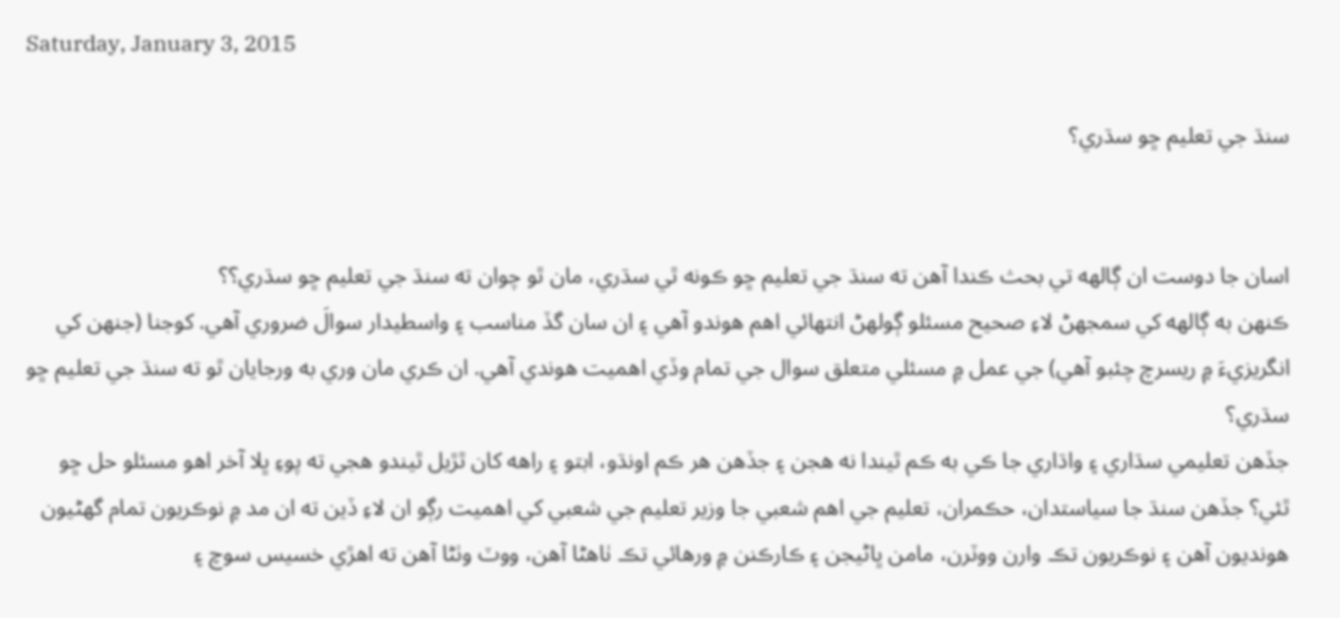Saturday, January 3, 2015

سنڌ جي تعليم ڇو سڌري؟


اسان جا دوست ان ڳالهه تي بحث ڪندا آهن ته سنڌ جي تعليم ڇو ڪونه ٿي سڌري، مان ٿو چوان ته سنڌ جي تعليم ڇو سڌري؟؟
ڪنهن به ڳالهه کي سمجھڻ لاءِ صحيح مسئلو ڳولهڻ انتهائي اهم هوندو آهي ۽ ان سان گڏ مناسب ۽ واسطيدار سوالَ ضروري آهي. کوجنا (جنهن کي انگريزيءَ ۾ ريسرچ چئبو آهي) جي عمل ۾ مسئلي متعلق سوال جي تمام وڏي اهميت هوندي آهي. ان ڪري مان وري به ورجايان ٿو ته سنڌ جي تعليم ڇو سڌري؟
جڏهن تعليمي سڌاري ۽ واڌاري جا ڪي به ڪم ٿيندا نه هجن ۽ جڏهن هر ڪم اونڌو، ابتو ۽ راهه کان ٿڙيل ٿيندو هجي ته پوءِ ڀلا آخر اهو مسئلو حل ڇو ٿئي؟ جڏهن سنڌ جا سياستدان، حڪمران، تعليم جي اهم شعبي جا وزير تعليم جي شعبي کي اهميت رڳو ان لاءِ ڏين ته ان مد ۾ نوڪريون تمام گھڻيون هونديون آهن ۽ نوڪريون تڪ وارن ووٽرن، مامن ڀاڻيجن ۽ ڪارڪنن ۾ ورهائي تڪ ٺاهڻا آهن، ووٽ وٺڻا آهن ته اهڙي خسيس سوچ ۽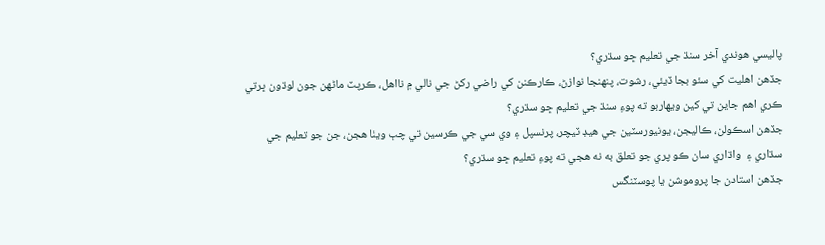پاليسي هوندي آخر سنڌ جي تعليم ڇو سڌري؟
جڏهن اهليت کي سئو بجا ڏيئي، رشوت، پنهنجا نوازڻ، ڪارڪنن کي راضي رکڻ جي نالي ۾ نااهل، ڪرپٽ ماڻهن جون لوڌون ڀرتي ڪري اهم جاين تي کين ويهاربو ته پوءِ سنڌ جي تعليم ڇو سڌري؟
جڏهن اسڪولن، ڪاليجن، يونيورسٽين جي هيڊ ٽيچر، پرنسپل ۽ وي سي جي ڪرسين تي چٻ ويٺا هجن، جن جو تعليم جي سڌاري ۽  واڌاري سان ڪو پري جو تعلق به نه هجي ته پوءِ تعليم ڇو سڌري؟
جڏهن استادن جا پروموشن يا پوسٽنگس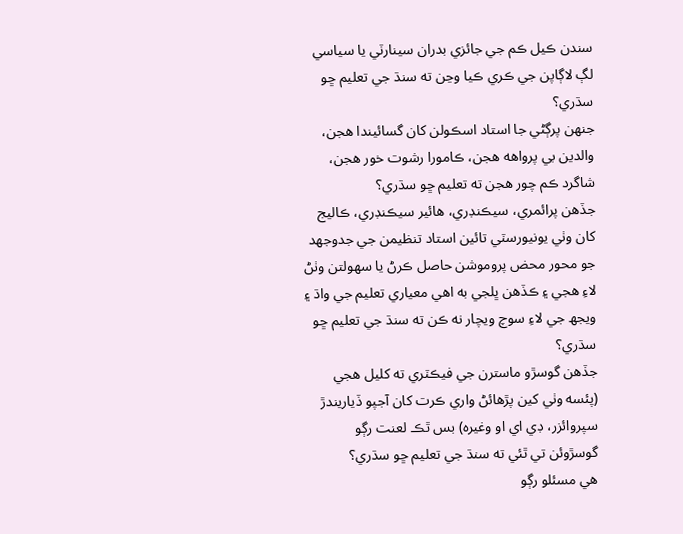سندن ڪيل ڪم جي جائزي بدران سينارٽي يا سياسي لڳ لاڳاپن جي ڪري ڪيا وڃن ته سنڌ جي تعليم ڇو سڌري؟
جنهن پرڳڻي جا استاد اسڪولن کان گسائيندا هجن، والدين بي پرواهه هجن، ڪامورا رشوت خور هجن، شاگرد ڪم چور هجن ته تعليم ڇو سڌري؟
جڏهن پرائمري، سيڪنڊري، هائير سيڪنڊري، ڪاليج کان وٺي يونيورسٽي تائين استاد تنظيمن جي جدوجهد جو محور محض پروموشن حاصل ڪرڻ يا سهولتن وٺڻ لاءِ هجي ۽ ڪڏهن ڀلجي به اهي معياري تعليم جي واڌ ۽ ويجھ جي لاءِ سوچ ويچار نه ڪن ته سنڌ جي تعليم ڇو سڌري؟
جڏهن گوسڙو ماسترن جي فيڪٽري ته کليل هجي (پئسه وٺي کين پڙهائڻ واري ڪرت کان آجپو ڏياريندڙ سپروائزر، ڊي اي او وغيره) بس ٿڪ لعنت رڳو گوسڙوئن تي ٿئي ته سنڌ جي تعليم ڇو سڌري؟
هي مسئلو رڳو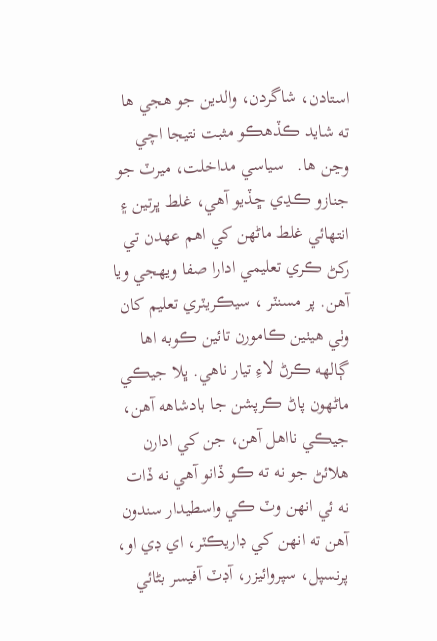استادن، شاگردن، والدين جو هجي ها ته شايد ڪڏهڪو مثبت نتيجا اچي وڃن ها.   سياسي مداخلت، ميرٽ جو جنازو ڪڍي ڇڏيو آهي، غلط ڀرتين ۽ انتهائي غلط ماڻهن کي اهم عهدن تي رکڻ ڪري تعليمي ادارا صفا ويهجي ويا آهن. پر مسنٽر ، سيڪريٽري تعليم کان وٺي هيٺين ڪامورن تائين ڪوبه اها ڳالهه ڪرڻ لاءِ تيار ناهي. ڀلا جيڪي ماڻهون پاڻ ڪرپشن جا بادشاهه آهن، جيڪي نااهل آهن، جن کي ادارن هلائڻ جو نه ته ڪو ڏانو آهي نه ڏات نه ئي انهن وٽ ڪي واسطيدار سندون آهن ته انهن کي ڊاريڪٽر، اي ڊي او، پرنسپل، سپروائيزر، آڊٽ آفيسر بڻائي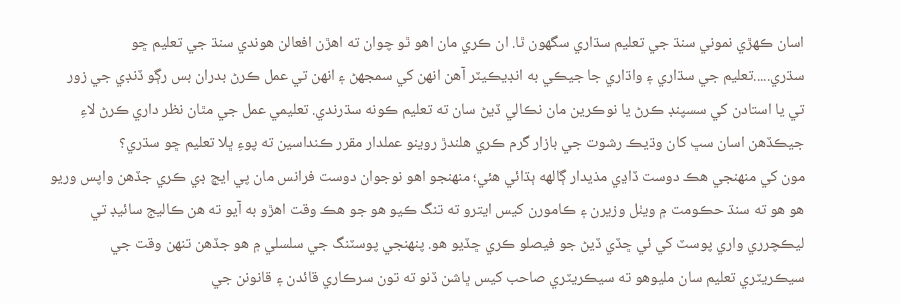اسان ڪهڙي نموني سنڌ جي تعليم سڌاري سگھون ٿا. ان ڪري مان اهو ٿو چوان ته اهڙن افعالن هوندي سنڌ جي تعليم ڇو سڌري.....تعليم جي سڌاري ۽ واڌاري جا جيڪي به انڊيڪيٽر آهن انهن کي سمجھڻ ۽ انهن تي عمل ڪرڻ بدران بس رڳو ڏنڊي جي زور تي يا استادن کي سسپنڊ ڪرڻ يا نوڪرين مان نڪالي ڏيڻ سان ته تعليم ڪونه سڌرندي. تعليمي عمل جي مٿان نظر داري ڪرڻ لاءِ جيڪڏهن اسان سڀ کان وڌيڪ رشوت جي بازار گرم ڪري هلندڙ روينو عملدار مقرر ڪنداسين ته پوءِ ڀلا تعليم ڇو سڌري؟
مون کي منهنجي هڪ دوست ڏاڍي مذيدار ڳالهه ٻڌائي هئي؛ منهنجو اهو نوجوان دوست فرانس مان پي ايڇ ڊي ڪري جڏهن واپس وريو هو هو ته سنڌ حڪومت ۾ ويٺل وزيرن ۽ ڪامورن کيس ايترو ته تنگ ڪيو هو جو هڪ وقت اهڙو به آيو ته هن ڪاليج سائيڊ تي ليڪچرري واري پوسٽ کي ئي ڇڏي ڏيڻ جو فيصلو ڪري ڇڏيو هو. پنهنجي پوسٽنگ جي سلسلي ۾ هو جڏهن تنهن وقت جي سيڪريٽري تعليم سان مليوهو ته سيڪريٽري صاحب کيس ڀاشن ڏنو ته تون سرڪاري قائدن ۽ قانونن جي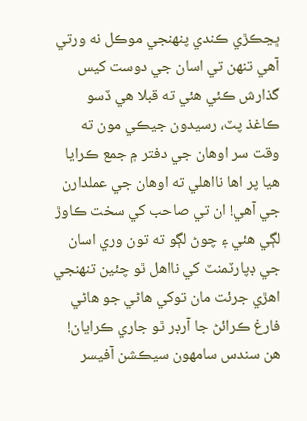ڀڃڪڙي ڪندي پنهنجي موڪل نه ورتي آهي تنهن تي اسان جي دوست کيس گذارش ڪئي هئي ته قبلا هي ڏسو ڪاغذ پٽ، رسيدون جيڪي مون ته وقت سر اوهان جي دفتر ۾ جمع ڪرايا هيا پر اها نااهلي ته اوهان جي عملدارن جي آهي! ان تي صاحب کي سخت ڪاوڙ لڳي هئي ۽ چوڻ لڳو ته تون وري اسان جي ڊپارٽمنٽ کي نااهل ٿو چئين تنهنجي اهڙي جرئت مان توکي هاڻي جو هاڻي فارغ ڪرائڻ جا آرڊر ٿو جاري ڪرايان! هن سندس سامهون سيڪشن آفيسر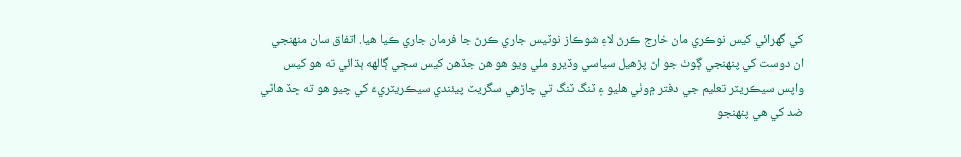کي گھرائي کيس نوڪري مان خارج ڪرڻ لاءِ شوڪاز نوٽيس جاري ڪرڻ جا فرمان جاري ڪيا هيا. اتفاق سان منهنجي ان دوست کي پنهنجي ڳوٺ جو اڻ پڙهيل سياسي وڏيرو ملي ويو هو هن جڏهن کيس سڄي ڳالهه ٻڌائي ته هو کيس واپس سيڪريٽر تعليم جي دفتر ۾وٺي هليو ۽ ٽنگ ٽنگ تي چاڙهي سگريٽ پيئندي سيڪريٽريءَ کي چيو هو ته ڇڏ هاڻي ضد کي هي پنهنجو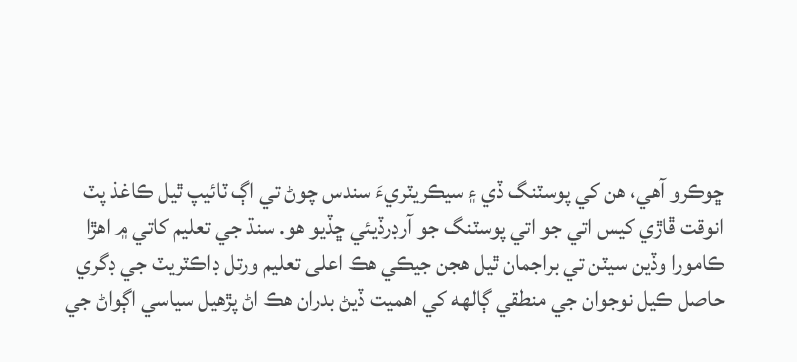ڇوڪرو آهي، هن کي پوسٽنگ ڏي ۽ سيڪريٽريءَ سندس چوڻ تي اڳ ٽائيپ ٿيل ڪاغذ پٽ انوقت ڦاڙي کيس اتي جو اتي پوسٽنگ جو آرڊرڏيئي ڇڏيو هو. سنڌ جي تعليم کاتي ۾ اهڙا ڪامورا وڏين سيٽن تي براجمان ٿيل هجن جيڪي هڪ اعلى تعليم ورتل ڊاڪٽريٽ جي ڊگري حاصل ڪيل نوجوان جي منطقي ڳالهه کي اهميت ڏيڻ بدران هڪ اڻ پڙهيل سياسي اڳواڻ جي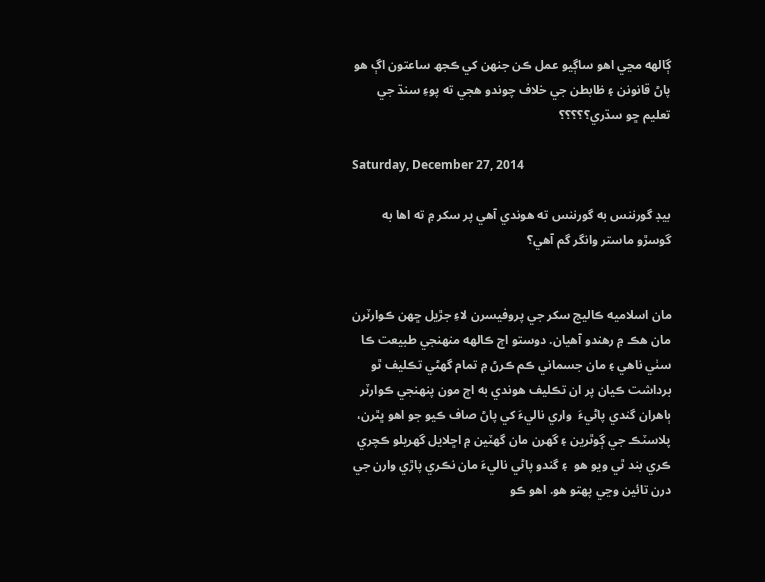ڳالهه مڃي اهو ساڳيو عمل ڪن جنهن کي ڪجھ ساعتون اڳ هو پاڻ قانونن ۽ ظابطن جي خلاف چوندو هجي ته پوءِ سنڌ جي تعليم ڇو سڌري؟؟؟؟؟

Saturday, December 27, 2014

بيڊ گورننس به گورننس ته هوندي آهي پر سکر ۾ ته اها به گوسڙو ماستر وانگر گم آهي؟


مان اسلاميه ڪاليج سکر جي پروفيسرن لاءِ جڙيل ڇهن ڪوارٽرن مان هڪ ۾ رهندو آهيان. دوستو اڄ ڪالهه منهنجي طبيعت ڪا سٺي ناهي ۽ مان جسماني ڪم ڪرڻ ۾ تمام گھڻي تڪليف ٿو برداشت ڪيان پر ان تڪليف هوندي به اڄ مون پنهنجي ڪوارٽر ٻاهران گندي پاڻيءَ  واري ناليءَ کي پاڻ صاف ڪيو جو اهو ڀٿرن، پلاسٽڪ جي ڳوٿرين ۽ گھرن مان گھٽين ۾ اڇلايل گھريلو ڪچري ڪري بند ٿي ويو هو  ۽ گندو پاڻي ناليءَ مان نڪري پاڙي وارن جي درن تائين وڃي پهتو هو. اهو ڪو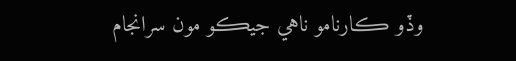وڏو ڪارنامو ناهي جيڪو مون سرانجام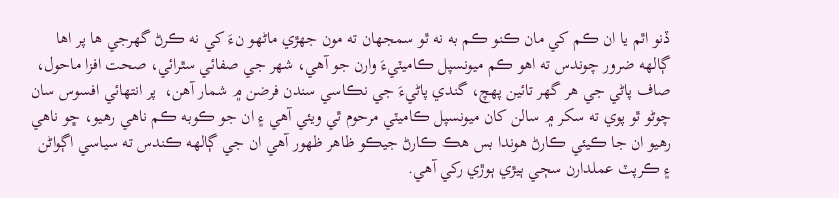ڏنو اٿم يا ان ڪم کي مان ڪنو ڪم به نه ٿو سمجھان ته مون جهڙي ماڻهو نءَ کي نه ڪرڻ گھرجي ها پر اها ڳالهه ضرور چوندس ته اهو ڪم ميونسپل ڪاميٽيءَ وارن جو آهي، شهر جي صفائي سٿرائي، صحت افزا ماحول، صاف پاڻي جي هر گھر تائين پهچ، گندي پاڻيءَ جي نڪاسي سندن فرضن ۾ شمار آهن،  پر انتهائي افسوس سان چوڻو ٿو پوي ته سکر ۾ سالن کان ميونسپل ڪاميٽي مرحوم ٿي ويئي آهي ۽ ان جو ڪوبه ڪم ناهي رهيو، ڇو ناهي رهيو ان جا ڪيئي ڪارڻ هوندا بس هڪ ڪارڻ جيڪو ظاهر ظهور آهي ان جي ڳالهه ڪندس ته سياسي اڳواڻن ۽ ڪرپٽ عملدارن سڄي ٻيڙي ٻوڙي رکي آهي.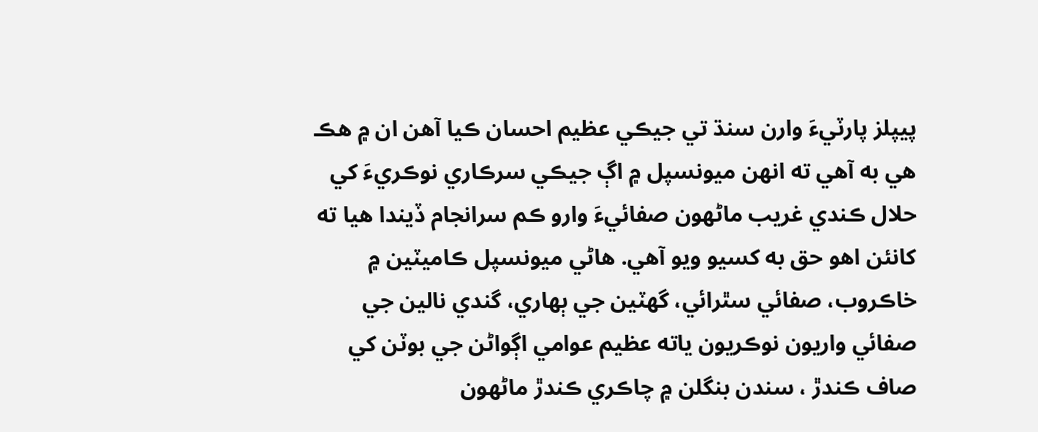پيپلز پارٽيءَ وارن سنڌ تي جيڪي عظيم احسان ڪيا آهن ان ۾ هڪ هي به آهي ته انهن ميونسپل ۾ اڳ جيڪي سرڪاري نوڪريءَ کي حلال ڪندي غريب ماڻهون صفائيءَ وارو ڪم سرانجام ڏيندا هيا ته کانئن اهو حق به کسيو ويو آهي. هاڻي ميونسپل ڪاميٽين ۾ خاڪروب، صفائي سٿرائي، گھٽين جي ٻهاري، گندي نالين جي صفائي واريون نوڪريون ياته عظيم عوامي اڳواڻن جي بوٽن کي صاف ڪندڙ ، سندن بنگلن ۾ چاڪري ڪندڙ ماڻهون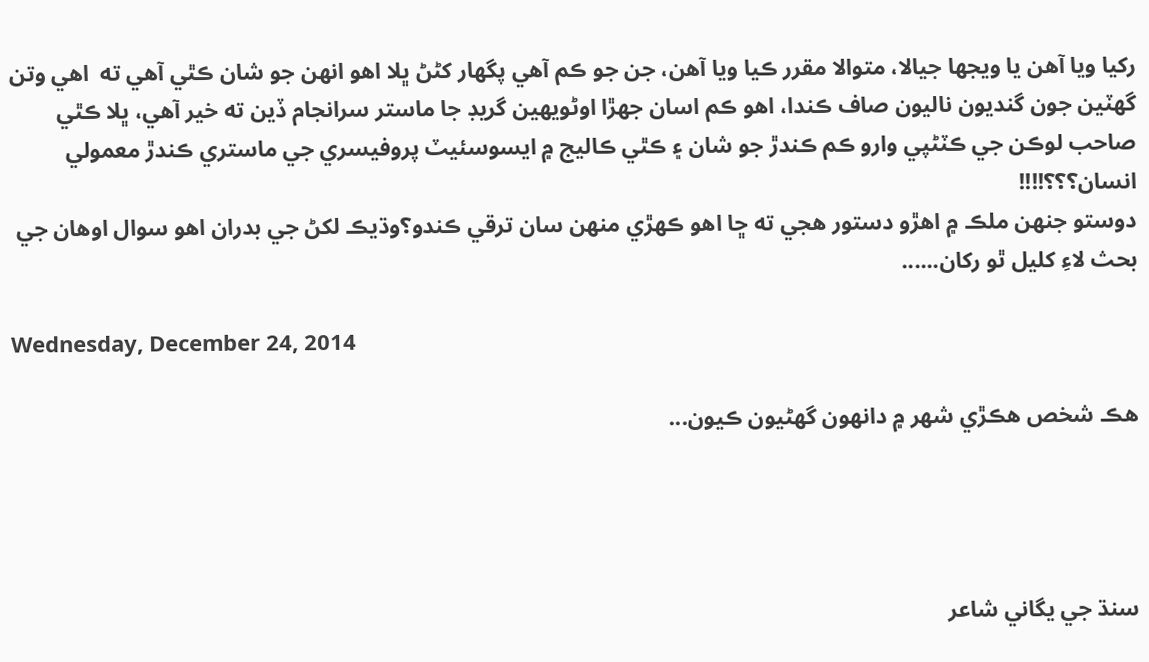رکيا ويا آهن يا ويجھا جيالا، متوالا مقرر ڪيا ويا آهن، جن جو ڪم آهي پگھار کڻڻ ڀلا اهو انهن جو شان ڪٿي آهي ته  اهي وتن گھٽين جون گنديون ناليون صاف ڪندا، اهو ڪم اسان جهڙا اوڻويهين گريڊ جا ماستر سرانجام ڏين ته خير آهي، ڀلا ڪٿي صاحب لوڪن جي ڪٽڻپي وارو ڪم ڪندڙ جو شان ۽ ڪٿي ڪاليج ۾ ايسوسئيٽ پروفيسري جي ماستري ڪندڙ معمولي انسان؟؟؟!!!!
دوستو جنهن ملڪ ۾ اهڙو دستور هجي ته ڇا اهو ڪهڙي منهن سان ترقي ڪندو؟وڌيڪ لکڻ جي بدران اهو سوال اوهان جي بحث لاءِ کليل ٿو رکان......

Wednesday, December 24, 2014

هڪ شخص هڪڙي شهر ۾ دانهون گھڻيون ڪيون...




سنڌ جي يگاني شاعر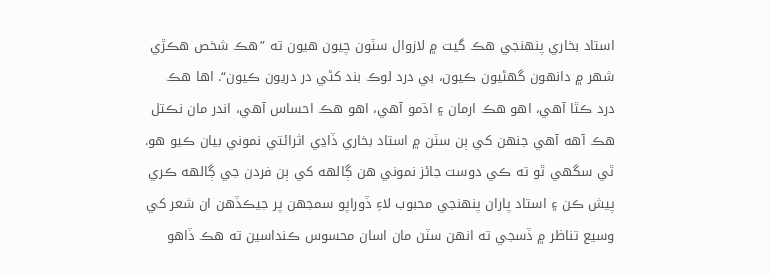استاد بخاري پنهنجي هڪ گيت ۾ لازوال سٽون چيون هيون ته ”هڪ شخص هڪڙي شهر ۾ دانهون گھڻيون ڪيون، بي درد لوڪ بند کڻي در دريون ڪيون“. اها هڪ درد ڪٿا آهي، اهو هڪ ارمان ۽ اڌمو آهي، اهو هڪ احساس آهي، اندر مان نڪتل هڪ آهه آهي جنهن کي ٻن سٽن ۾ استاد بخاري ڏاڍي اثرائتي نموني بيان ڪيو هو. ٿي سگھي ٿو ته ڪي دوست جائز نموني هن ڳالهه کي ٻن فردن جي ڳالهه ڪري پيش ڪن ۽ استاد پاران پنهنجي محبوب لاءِ ڏوراپو سمجھن پر جيڪڏهن ان شعر کي وسيع تناظر ۾ ڏسجي ته انهن سٽن مان اسان محسوس ڪنداسين ته هڪ ڏاهو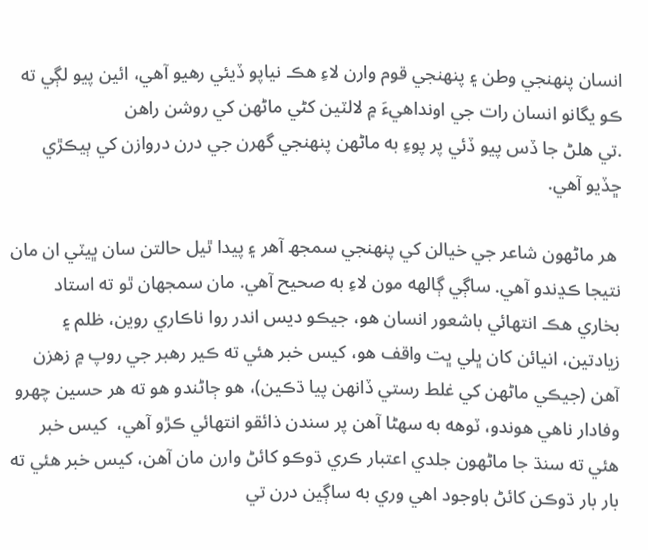انسان پنهنجي وطن ۽ پنهنجي قوم وارن لاءِ هڪ نياپو ڏيئي رهيو آهي، ائين پيو لڳي ته ڪو يگانو انسان رات جي اونداهيءَ ۾ لالٽين کڻي ماڻهن کي روشن راهن
.تي هلڻ جا ڏس پيو ڏئي پر پوءِ به ماڻهن پنهنجي گھرن جي درن دروازن کي ٻيڪڙي ڇڏيو آهي.

 هر ماڻهون شاعر جي خيالن کي پنهنجي سمجھ آهر ۽ پيدا ٿيل حالتن سان ڀيٽي ان مان نتيجا ڪڍندو آهي. ساڳي ڳالهه مون لاءِ به صحيح آهي. مان سمجھان ٿو ته استاد بخاري هڪ انتهائي باشعور انسان هو، جيڪو ديس اندر روا ناڪاري روين، ظلم ۽ زيادتين، انيائن کان ڀلي ڀت واقف هو، کيس خبر هئي ته ڪير رهبر جي روپ ۾ زهزن آهن (جيڪي ماڻهن کي غلط رستي ڏانهن پيا ڌڪين)، هو ڄاڻندو هو ته هر حسين چهرو وفادار ناهي هوندو، ٽوهه به سهڻا آهن پر سندن ذائقو انتهائي ڪڙو آهي،  کيس خبر هئي ته سنڌ جا ماڻهون جلدي اعتبار ڪري ڌوڪو کائڻ وارن مان آهن، کيس خبر هئي ته بار بار ڌوڪن کائڻ باوجود اهي وري به ساڳين درن تي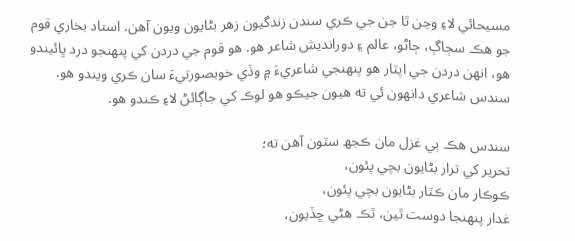مسيحائي لاءِ وڃن ٿا جن جي ڪري سندن زندگيون زهر بڻايون ويون آهن. استاد بخاري قوم جو هڪ سڄاڳ، ڄاڻو، عالم ۽ دورانديش شاعر هو. هو قوم جي دردن کي پنهنجو درد ڀائيندو هو، انهن دردن جي اپٽار هو پنهنجي شاعريءَ ۾ وڏي خوبصورتيءَ سان ڪري ويندو هو. سندس شاعري دانهون ئي ته هيون جيڪو هو لوڪ کي جاڳائڻ لاءِ ڪندو هو.

سندس هڪ ٻي غزل مان ڪجھ سٽون آهن ته؛
تحرير کي ترار بڻايون بچي پئون،                                                                                                              ڪوڪار مان ڪٽار بڻايون بچي پئون،                                                                                                            غدار پنهنجا دوست ٿين، ٿڪ هڻي ڇڏيون،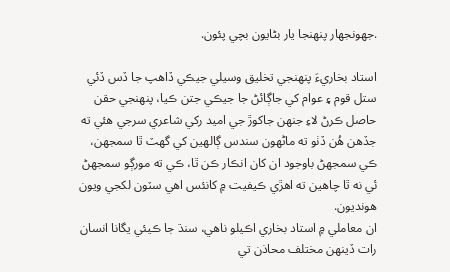.جھونجهار پنهنجا يار بڻايون بچي پئون.

استاد بخاريءَ پنهنجي تخليق وسيلي جيڪي ڏاهپ جا ڏس ڏئي ستل قوم ۽ عوام کي جاڳائڻ جا جيڪي جتن ڪيا، پنهنجي حقن حاصل ڪرڻ لاءِ جنهن جاکوڙ جي اميد رکي شاعري سرجي هئي ته جڏهن هُن ڏٺو ته ماڻهون سندس ڳالهين کي گھٽ ٿا سمجھن، ڪي سمجهڻ باوجود ان کان انڪار ڪن ٿا، ڪي ته مورڳو سمجھڻ ئي نه ٿا چاهين ته اهڙي ڪيفيت ۾ کانئس اهي سٽون لکجي ويون هونديون.
ان معاملي ۾ استاد بخاري اڪيلو ناهي، سنڌ جا ڪيئي يگانا انسان رات ڏينهن مختلف محاذن تي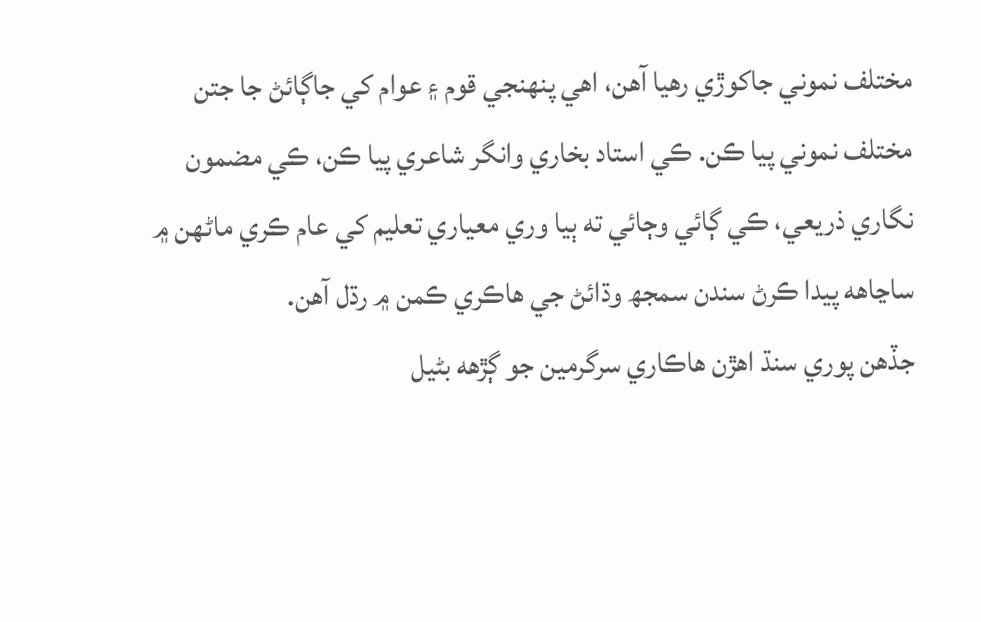مختلف نموني جاکوڙي رهيا آهن، اهي پنهنجي قوم ۽ عوام کي جاڳائڻ جا جتن مختلف نموني پيا ڪن. ڪي استاد بخاري وانگر شاعري پيا ڪن، ڪي مضمون نگاري ذريعي، ڪي ڳائي وڄائي ته ٻيا وري معياري تعليم کي عام ڪري ماڻهن ۾ ساڃاهه پيدا ڪرڻ سندن سمجھ وڌائڻ جي هاڪري ڪمن ۾ رڌل آهن.
جڏهن پوري سنڌ اهڙن هاڪاري سرگرمين جو ڳڙهه بڻيل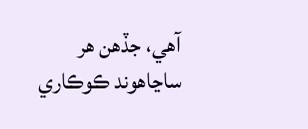آهي، جڏهن هر ساڃاهوند ڪوڪاري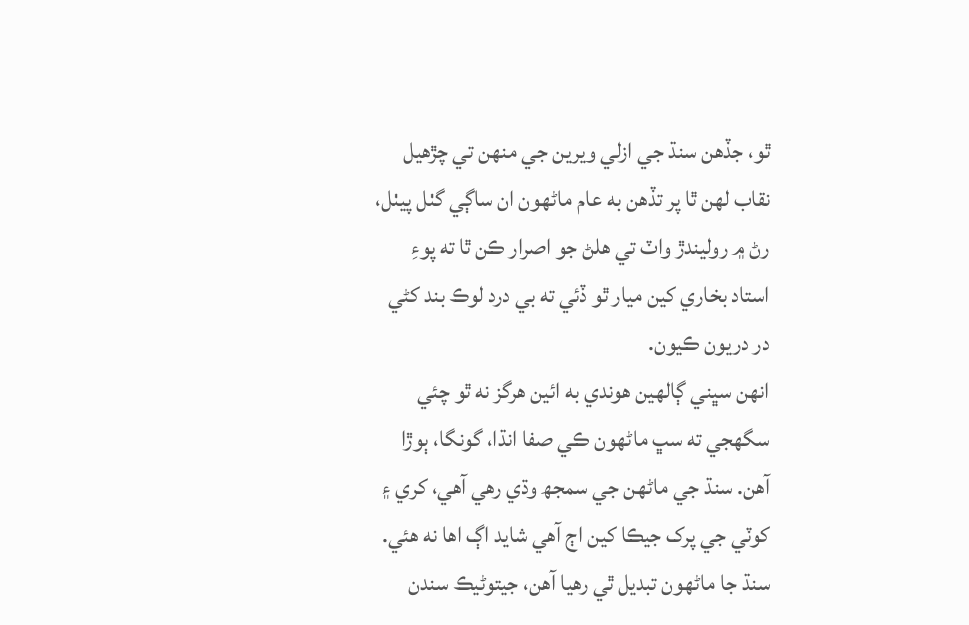ٿو، جڏهن سنڌ جي ازلي ويرين جي منهن تي چڙهيل نقاب لهن ٿا پر تڏهن به عام ماڻهون ان ساڳي گٺل پيٺل، رڻ ۾ روليندڙ واٽ تي هلڻ جو اصرار ڪن ٿا ته پوءِ استاد بخاري کين ميار ٿو ڏئي ته بي درد لوڪ بند کڻي در دريون ڪيون.
انهن سڀني ڳالهين هوندي به ائين هرگز نه ٿو چئي سگھجي ته سڀ ماڻهون ڪي صفا انڌا، گونگا، ٻوڙا آهن. سنڌ جي ماڻهن جي سمجھ وڌي رهي آهي، کري ۽ کوٽي جي پرک جيڪا کين اڄ آهي شايد اڳ اها نه هئي. سنڌ جا ماڻهون تبديل ٿي رهيا آهن، جيتوڻيڪ سندن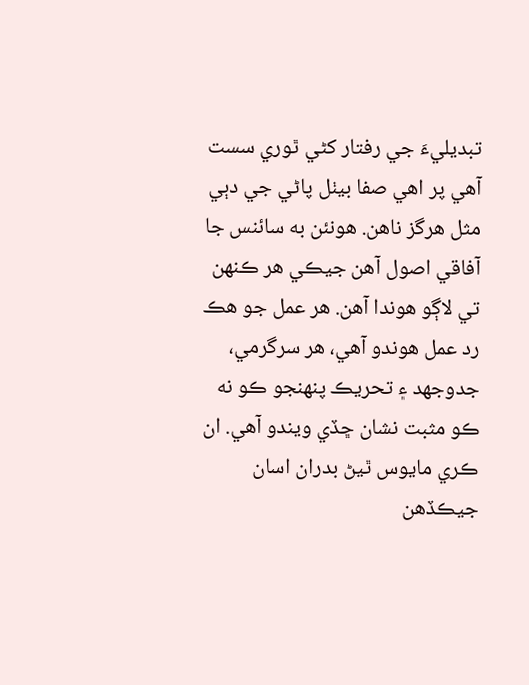تبديليءَ جي رفتار کڻي ٿوري سست آهي پر اهي صفا بيٺل پاڻي جي دٻي مثل هرگز ناهن. هونئن به سائنس جا آفاقي اصول آهن جيڪي هر ڪنهن تي لاڳو هوندا آهن. هر عمل جو هڪ رد عمل هوندو آهي، هر سرگرمي، جدوجهد ۽ تحريڪ پنهنجو ڪو نه ڪو مثبت نشان ڇڏي ويندو آهي. ان ڪري مايوس ٿيڻ بدران اسان جيڪڏهن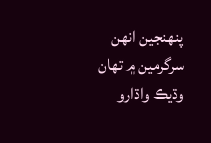پنهنجين انهن سرگرمين ۾ تهان وڌيڪ واڌارو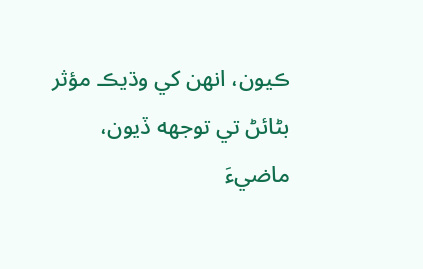ڪيون، انهن کي وڌيڪ مؤثر بڻائڻ تي توجهه ڏيون، ماضيءَ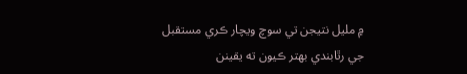۾ مليل نتيجن تي سوچ ويچار ڪري مستقبل جي رٿابندي بهتر ڪيون ته يقينن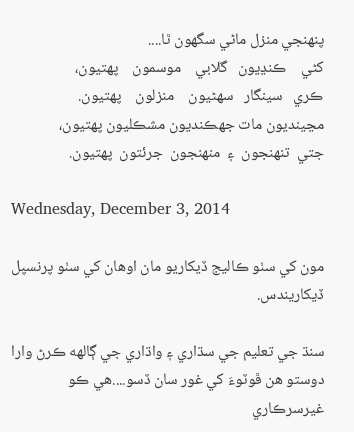پنهنجي منزل ماڻي سگھون ٿا....
کڻي    ڪنڍيون   گلابي    موسمون    پهتيون،
ڪري   سينگار   سهڻيون    منزلون    پهتيون.
مڃينديون مات جھڪنديون مشڪليون پهتيون،
جتي  تنهنجون  ۽  منهنجون  جرئتون  پهتيون.

Wednesday, December 3, 2014

مون کي سٺو ڪاليج ڏيکاريو مان اوهان کي سٺو پرنسپل ڏيکاريندس.

سنڌ جي تعليم جي سڌاري ۽ واڌاري جي ڳالهه ڪرڻ وارا دوستو هن ڦوٽوءَ کي غور سان ڏسو....هي ڪو غيرسرڪاري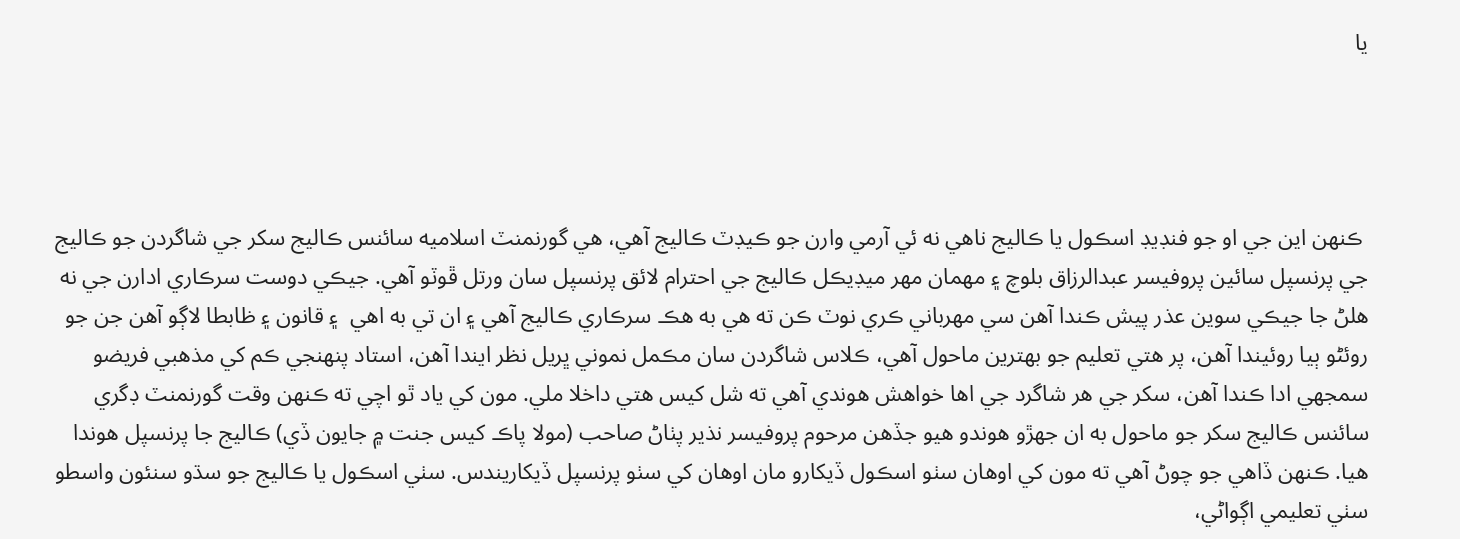يا




 ڪنهن اين جي او جو فنڊيڊ اسڪول يا ڪاليج ناهي نه ئي آرمي وارن جو ڪيڊٽ ڪاليج آهي، هي گورنمنٽ اسلاميه سائنس ڪاليج سکر جي شاگردن جو ڪاليج جي پرنسپل سائين پروفيسر عبدالرزاق بلوچ ۽ مهمان مهر ميڊيڪل ڪاليج جي احترام لائق پرنسپل سان ورتل ڦوٽو آهي. جيڪي دوست سرڪاري ادارن جي نه هلڻ جا جيڪي سوين عذر پيش ڪندا آهن سي مهرباني ڪري نوٽ ڪن ته هي به هڪ سرڪاري ڪاليج آهي ۽ ان تي به اهي  ۽ قانون ۽ ظابطا لاڳو آهن جن جو روئڻو ٻيا روئيندا آهن، پر هتي تعليم جو بهترين ماحول آهي، ڪلاس شاگردن سان مڪمل نموني ڀريل نظر ايندا آهن، استاد پنهنجي ڪم کي مذهبي فريضو سمجھي ادا ڪندا آهن، سکر جي هر شاگرد جي اها خواهش هوندي آهي ته شل کيس هتي داخلا ملي. مون کي ياد ٿو اچي ته ڪنهن وقت گورنمنٽ ڊگري سائنس ڪاليج سکر جو ماحول به ان جهڙو هوندو هيو جڏهن مرحوم پروفيسر نذير پٺاڻ صاحب (مولا پاڪ کيس جنت ۾ جايون ڏي) ڪاليج جا پرنسپل هوندا هيا. ڪنهن ڏاهي جو چوڻ آهي ته مون کي اوهان سٺو اسڪول ڏيکارو مان اوهان کي سٺو پرنسپل ڏيکاريندس. سٺي اسڪول يا ڪاليج جو سڌو سنئون واسطو سٺي تعليمي اڳواڻي،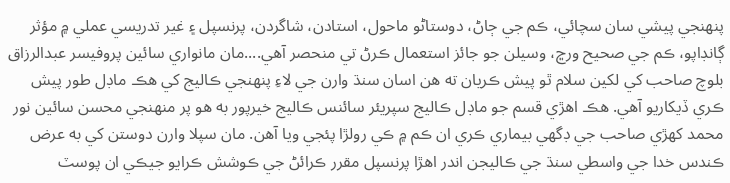پنهنجي پيشي سان سچائي، ڪم جي ڄاڻ، دوستاڻو ماحول، استادن، شاگردن، پرنسپل ۽ غير تدريسي عملي ۾ مؤثر ڳانڊاپو، ڪم جي صحيح ورڇ، وسيلن جو جائز استعمال ڪرڻ تي منحصر آهي....مان مانواري سائين پروفيسر عبدالرزاق بلوچ صاحب کي لکين سلام ٿو پيش ڪريان ته هن اسان سنڌ وارن جي لاءِ پنهنجي ڪاليج کي هڪ ماڊل طور پيش ڪري ڏيکاريو آهي. هڪ اهڙي قسم جو ماڊل ڪاليج سپريئر سائنس ڪاليج خيرپور به هو پر منهنجي محسن سائين نور محمد کهڙي صاحب جي ڊگھي بيماري ڪري ان ڪم ۾ ڪي رولڙا پئجي ويا آهن. مان سپلا وارن دوستن کي به عرض ڪندس خدا جي واسطي سنڌ جي ڪاليجن اندر اهڙا پرنسپل مقرر ڪرائڻ جي ڪوشش ڪرايو جيڪي ان پوسٽ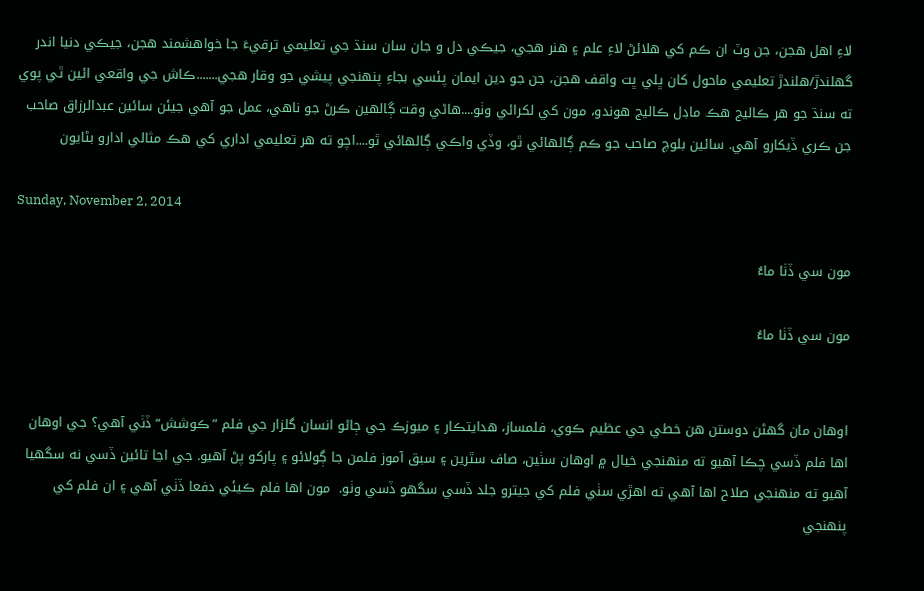لاءِ اهل هجن، جن وٽ ان ڪم کي هلائڻ لاءِ علم ۽ هنر هجي، جيڪي دل و جان سان سنڌ جي تعليمي ترقيءَ جا خواهشمند هجن، جيڪي دنيا اندر گھلندڙ/هلندڙ تعليمي ماحول کان ڀلي ڀت واقف هجن، جن جو دين ايمان پئسي بجاءِ پنهنجي پيشي جو وقار هجي.......ڪاش جي واقعي ائين ٿي پوي ته سنڌ جو هر ڪاليج هڪ ماڊل ڪاليج هوندو، مون کي لکرائي وٺو....هاڻي وقت ڳالهين ڪرڻ جو ناهي، عمل جو آهي جيئن سائين عبدالرزاق صاحب جن ڪري ڏيکارو آهي. سائين بلوچ صاحب جو ڪم ڳالهائي ٿو، وڏي واڪي ڳالهائي ٿو....اچو ته هر تعليمي اداري کي هڪ مثالي ادارو بڻايون

Sunday, November 2, 2014

مون سي ڏٺا ماءُ

مون سي ڏٺا ماءُ


اوهان مان گھڻن دوستن هن خطي جي عظيم ڪوي، فلمساز، هدايتڪار ۽ ميوزڪ جي ڄاڻو انسان گلزار جي فلم ”ڪوشش“ ڏٺي آهي؟ جي اوهان اها فلم ڏسي چڪا آهيو ته منهنجي خيال ۾ اوهان سٺين، صاف سٿرين ۽ سبق آموز فلمن جا ڳولائو ۽ پارکو پڻ آهيو. جي اڃا تائين ڏسي نه سگھيا آهيو ته منهنجي صلاح اها آهي ته اهڙي سٺي فلم کي جيترو جلد ڏسي سگھو ڏسي وٺو.  مون اها فلم ڪيئي دفعا ڏٺي آهي ۽ ان فلم کي پنهنجي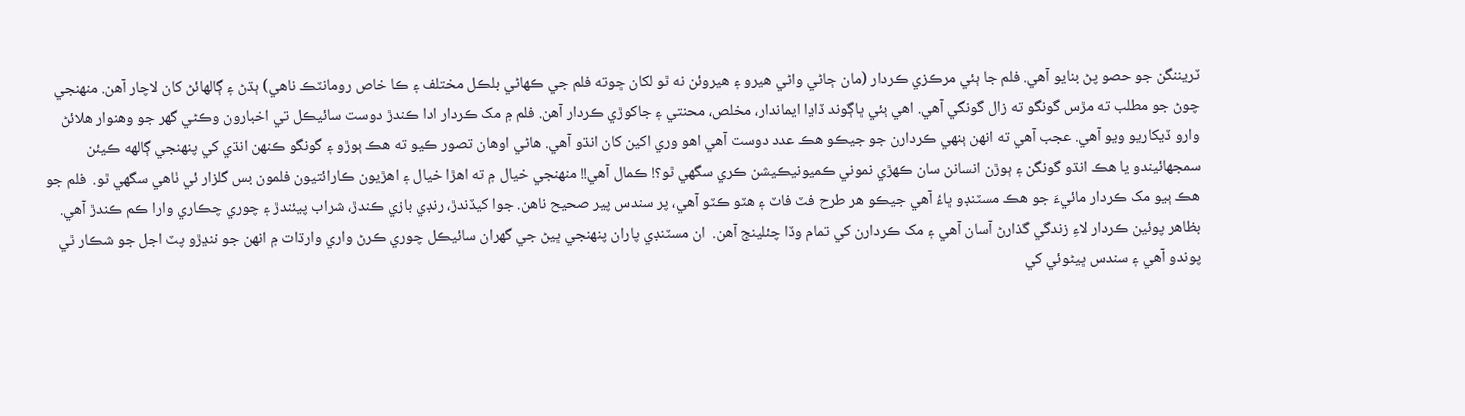ٽريننگن جو حصو پڻ بنايو آهي. فلم جا ٻئي مرڪزي ڪردار (مان ڄاڻي واڻي هيرو ۽ هيروئن نه ٿو لکان ڇوته فلم جي ڪهاڻي بلڪل مختلف ۽ ڪا خاص رومانٽڪ ناهي) ٻڌڻ ۽ ڳالهائڻ کان لاچار آهن. منهنجي چوڻ جو مطلب ته مڙس گونگو ته زال گونگي آهي. اهي ٻئي ڀاڳوند ڏاڍا ايماندار، مخلص، محنتي ۽ جاکوڙي ڪردار آهن. فلم ۾ مک ڪردار ادا ڪندڙ دوست سائيڪل تي اخبارون وڪڻي گھر جو وهنوار هلائڻ وارو ڏيکاريو ويو آهي. عجب آهي ته انهن ٻنهي ڪردارن جو جيڪو هڪ عدد دوست آهي اهو وري اکين کان انڌو آهي. هاڻي اوهان تصور ڪيو ته هڪ ٻوڙو ۽ گونگو ڪنهن انڌي کي پنهنجي ڳالهه ڪيئن سمجهائيندو يا هڪ انڌو گونگن ۽ ٻوڙن انسانن سان ڪهڙي نموني ڪميونيڪيشن ڪري سگھي ٿو؟! ڪمال آهي!! منهنجي خيال ۾ ته اهڙا خيال ۽ اهڙيون ڪارائتيون فلمون بس گلزار ئي ٺاهي سگھي ٿو.  فلم جو هڪ ٻيو مک ڪردار مائيءَ جو هڪ مسٽنڊو ڀاءُ آهي جيڪو هر طرح فٽ فاٽ ۽ هٽو ڪٽو آهي، پر سندس پير صحيح ناهن. جوا کيڏندڙ، رنڊي بازي ڪندڙ، شراب پيئندڙ ۽ چوري چڪاري وارا ڪم ڪندڙ آهي. بظاهر پوئين ڪردار لاءِ زندگي گذارڻ آسان آهي ۽ مک ڪردارن کي تمام وڏا چئلينج آهن.  ان مسٽنڊي پاران پنهنجي ڀيڻ جي گھران سائيڪل چوري ڪرڻ واري وارڌات ۾ انهن جو ننڍڙو پٽ اجل جو شڪار ٿي پوندو آهي ۽ سندس ڀيڻوئي کي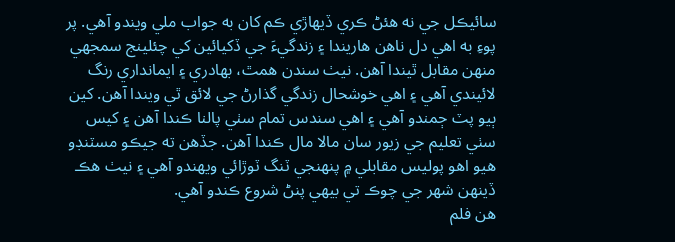سائيڪل جي نه هئڻ ڪري ڏيهاڙي ڪم کان به جواب ملي ويندو آهي. پر پوءِ به اهي دل ناهن هاريندا ۽ زندگيءَ جي ڏکيائين کي چئلينج سمجھي منهن مقابل ٿيندا آهن. نيٺ سندن همٿ، بهادري ۽ ايمانداري رنگ لائيندي آهي ۽ اهي خوشحال زندگي گذارڻ جي لائق ٿي ويندا آهن. کين ٻيو پٽ ڄمندو آهي ۽ اهي سندس تمام سٺي پالنا ڪندا آهن ۽ کيس سٺي تعليم جي زيور سان مالا مال ڪندا آهن. جڏهن ته جيڪو مسٽنڊو هيو اهو پوليس مقابلي ۾ پنهنجي ٽنگ ٽوڙائي ويهندو آهي ۽ نيٺ هڪ ڏينهن شهر جي چوڪ تي بيهي پنڻ شروع ڪندو آهي.
هن فلم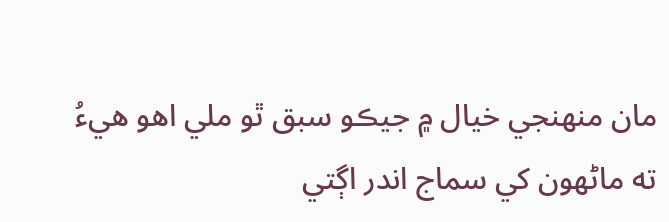مان منهنجي خيال ۾ جيڪو سبق ٿو ملي اهو هيءُ ته ماڻهون کي سماج اندر اڳتي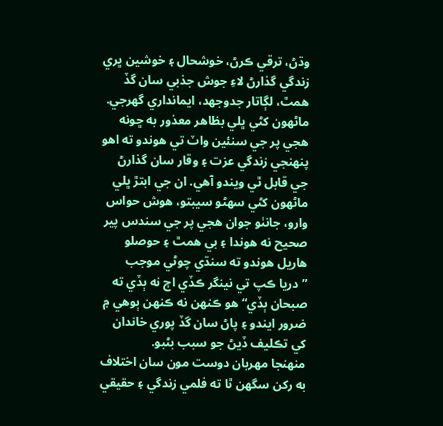وڌڻ، ترقي ڪرڻ، خوشحال ۽ خوشين ڀري زندگي گذارڻ لاءِ جوش جذبي سان گڏ همٿ، لڳاتار جدوجهد، ايمانداري گھرجي. ماڻهون کڻي ڀلي بظاهر معذور به ڇونه هجي پر جي سنئين واٽ تي هوندو ته اهو پنهنجي زندگي عزت ۽ وقار سان گذارڻ جي قابل ٿي ويندو آهي. ان جي ابتڙ ڀلي ماڻهون کڻي سهڻو سيبتو، هوش حواس وارو، جانٺو جوان هجي پر جي سندس پير صحيح نه هوندا ۽ بي همٿ ۽ حوصلو هاريل هوندو ته سنڌي چوڻي موجب ”دريا ڪپ تي نينگر ڪڏي اڄ نه ٻڏي ته صبحان ٻڏي“ هو ڪنهن نه ڪنهن ٻوهي ۾ ضرور ايندو ۽ پاڻ سان گڏ پوري خاندان کي تڪليف ڏيڻ جو سبب بڻبو.
منهنجا مهربان دوست مون سان اختلاف به رکن سگھن ٿا ته فلمي زندگي ۽ حقيقي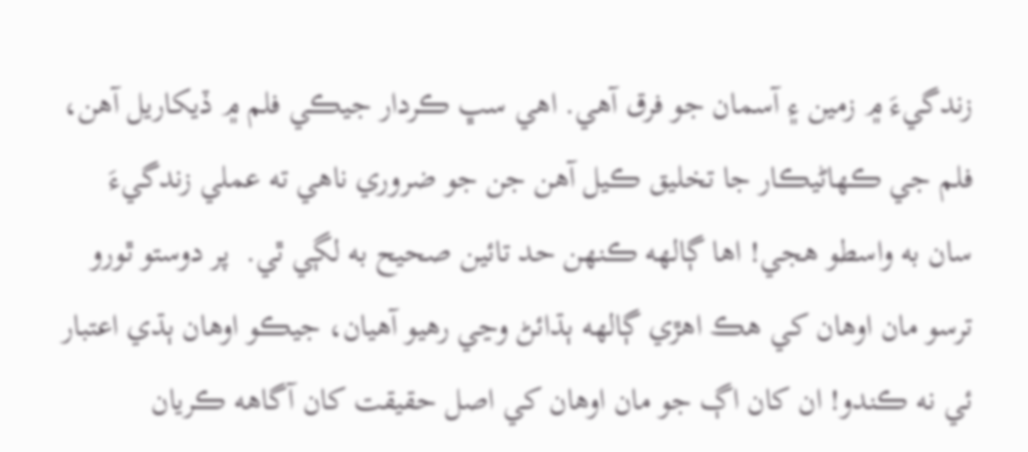زندگيءَ ۾ زمين ۽ آسمان جو فرق آهي. اهي سڀ ڪردار جيڪي فلم ۾ ڏيکاريل آهن، فلم جي ڪهاڻيڪار جا تخليق ڪيل آهن جن جو ضروري ناهي ته عملي زندگيءَ سان به واسطو هجي! اها ڳالهه ڪنهن حد تائين صحيح به لڳي ٿي.  پر دوستو ٿورو ترسو مان اوهان کي هڪ اهڙي ڳالهه ٻڌائڻ وڃي رهيو آهيان، جيڪو اوهان ٻڌي اعتبار ئي نه ڪندو! ان کان اڳ جو مان اوهان کي اصل حقيقت کان آگاهه ڪريان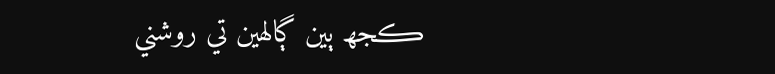ڪجھ ٻين ڳالهين تي روشني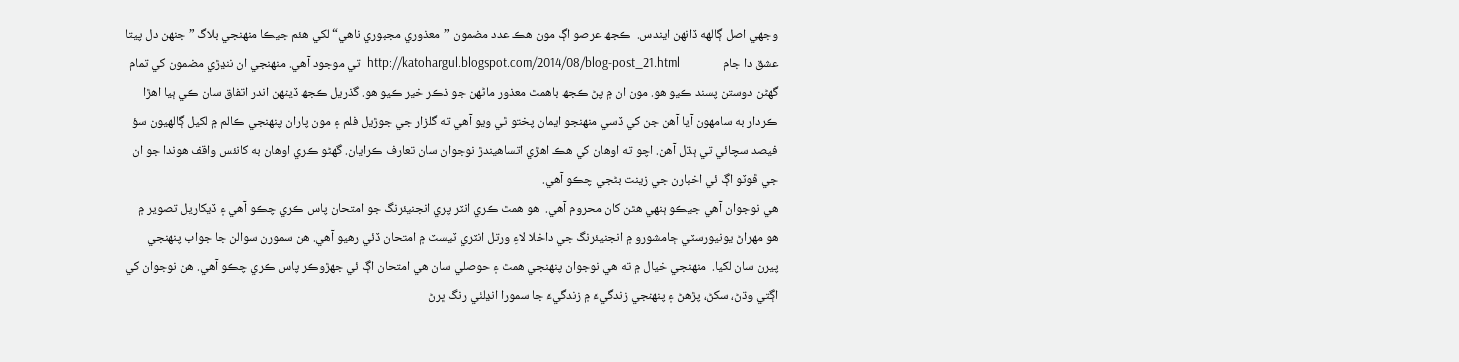وجھي اصل ڳالهه ڏانهن ايندس.  ڪجھ عرصو اڳ مون هڪ عدد مضمون ”معذوري مجبوري ناهي“ لکي هئم جيڪا منهنجي بلاگ ”جنهن دل پيتا عشق دا جام               http://katohargul.blogspot.com/2014/08/blog-post_21.html  تي موجود آهي. منهنجي ان ننڍڙي مضمون کي تمام گھڻن دوستن پسند ڪيو هو. مون ان ۾ پڻ ڪجھ باهمٿ معذور ماڻهن جو ذڪر خير ڪيو هو. گذريل ڪجھ ڏينهن اندر اتفاق سان ڪي ٻيا اهڙا ڪردار به سامهون آيا آهن جن کي ڏسي منهنجو ايمان پختو ٿي ويو آهي ته گلزار جي جوڙيل فلم ۽ مون پاران پنهنجي ڪالم ۾ لکيل ڳالهيون سؤ فيصد سچائي تي ٻڌل آهن. اچو ته اوهان کي هڪ اهڙي اتساهيندڙ نوجوان سان تعارف ڪرايان. گھڻو ڪري اوهان به کانئس واقف هوندا جو ان جي ڦوٽو اڳ ئي اخبارن جي زينت بڻجي چڪو آهي.
هي نوجوان آهي جيڪو ٻنهي هٿن کان محروم آهي.  هو همٿ ڪري انٽر پري انجنيئرنگ جو امتحان پاس ڪري چڪو آهي ۽ ڏيکاريل تصوير ۾ هو مهراڻ يونيورسٽي ڄامشورو ۾ انجنيئرنگ جي داخلا لاءِ ورتل انٽري ٽيسٽ ۾ امتحان ڏئي رهيو آهي. هن سمورن سوالن جا جواب پنهنجي پيرن سان لکيا.  منهنجي خيال ۾ ته هي نوجوان پنهنجي همٿ ۽ حوصلي سان هي امتحان اڳ ئي جهڙوڪر پاس ڪري چڪو آهي. هن نوجوان کي اڳتي وڌڻ، سکڻ، پڙهڻ ۽ پنهنجي زندگيءَ ۾ زندگيءَ جا سمورا انڍلٺي رنگ ڀرڻ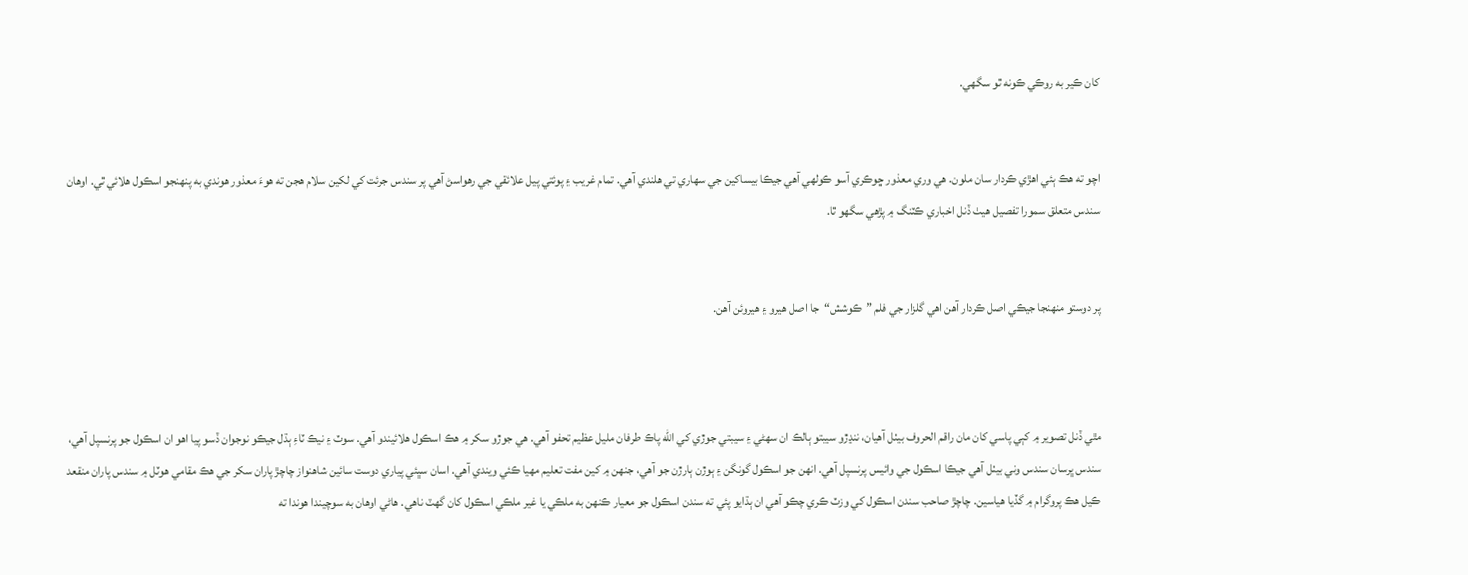کان ڪير به روڪي ڪونه ٿو سگھي.


اچو ته هڪ ٻئي اهڙي ڪردار سان ملون. هي وري معذور ڇوڪري آسو ڪولهي آهي جيڪا بيساکين جي سهاري تي هلندي آهي. تمام غريب ۽ پوئتي پيل علائقي جي رهواسڻ آهي پر سندس جرئت کي لکين سلام هجن ته هوءَ معذور هوندي به پنهنجو اسڪول هلائي ٿي. اوهان سندس متعلق سمورا تفصيل هيٺ ڏنل اخباري ڪٽنگ ۾ پڙهي سگھو ٿا.


پر دوستو منهنجا جيڪي اصل ڪردار آهن اهي گلزار جي فلم ”ڪوشش“  جا اصل هيرو ۽ هيروئن آهن.



مٿي ڏنل تصوير ۾ کٻي پاسي کان مان راقم الحروف بيٺل آهيان، ننڍڙو سيبتو ٻالڪ ان سهڻي ۽ سيبتي جوڙي کي الله پاڪ طرفان مليل عظيم تحفو آهي. هي جوڙو سکر ۾ هڪ اسڪول هلائيندو آهي. سوٽ ۽ نيڪ ٽاءِ ٻڌل جيڪو نوجوان ڏسو پيا اهو ان اسڪول جو پرنسپل آهي، سندس ڀرسان سندس وني بيٺل آهي جيڪا اسڪول جي وائيس پرنسپل آهي. انهن جو اسڪول گونگن ۽ ٻوڙن ٻارڙن جو آهي، جنهن ۾ کين مفت تعليم مهيا ڪئي ويندي آهي. اسان سڀئي پياري دوست سائين شاهنواز چاچڙ پاران سکر جي هڪ مقامي هوٽل ۾ سندس پاران منقعد ڪيل هڪ پروگرام ۾ گڏيا هياسين. چاچڙ صاحب سندن اسڪول کي وزٽ ڪري چڪو آهي ان ٻڌايو پئي ته سندن اسڪول جو معيار ڪنهن به ملڪي يا غير ملڪي اسڪول کان گھٽ ناهي. هاڻي اوهان به سوچيندا هوندا ته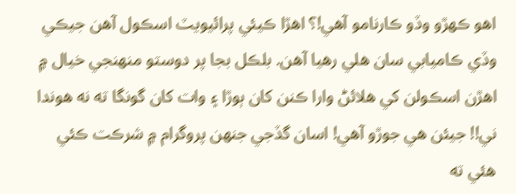اهو ڪهڙو وڏو ڪارنامو آهي!؟ اهڙا ڪيئي پرائيويٽ اسڪول آهن جيڪي وڏي ڪاميابي سان هلي رهيا آهن. بلڪل بجا پر دوستو منهنجي خيال ۾ اهڙن اسڪولن کي هلائڻ وارا ڪنن کان ٻوڙا ۽ وات کان گونگا ته نه هوندا ني!! جيئن هي جوڙو آهي! اسان گڏجي جنهن پروگرام ۾ شرڪت ڪئي هئي ته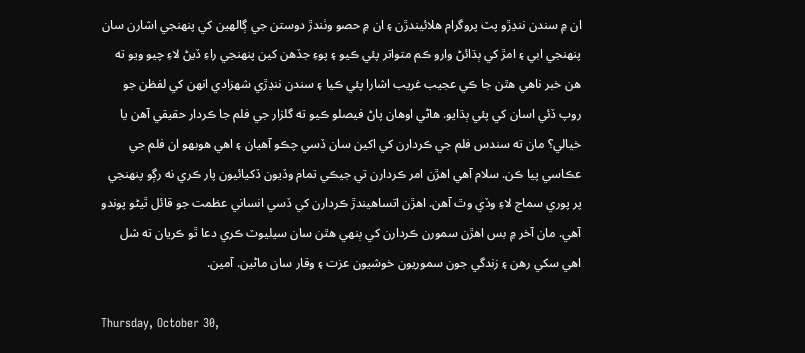ان ۾ سندن ننڍڙو پٽ پروگرام هلائيندڙن ۽ ان ۾ حصو وٺندڙ دوستن جي ڳالهين کي پنهنجي اشارن سان پنهنجي ابي ۽ امڙ کي ٻڌائڻ وارو ڪم متواتر پئي ڪيو ۽ پوءِ جڏهن کين پنهنجي راءِ ڏيڻ لاءِ چيو ويو ته هن خبر ناهي هٿن جا ڪي عجيب غريب اشارا پئي ڪيا ۽ سندن ننڍڙي شهزادي انهن کي لفظن جو روپ ڏئي اسان کي پئي ٻڌايو. هاڻي اوهان پاڻ فيصلو ڪيو ته گلزار جي فلم جا ڪردار حقيقي آهن يا خيالي؟ مان ته سندس فلم جي ڪردارن کي اکين سان ڏسي چڪو آهيان ۽ اهي هوبهو ان فلم جي عڪاسي پيا ڪن. سلام آهي اهڙن امر ڪردارن تي جيڪي تمام وڏيون ڏکيائيون پار ڪري نه رڳو پنهنجي پر پوري سماج لاءِ وڏي وٿ آهن. اهڙن اتساهيندڙ ڪردارن کي ڏسي انساني عظمت جو قائل ٿيڻو پوندو آهي. مان آخر ۾ بس اهڙن سمورن ڪردارن کي ٻنهي هٿن سان سيليوٽ ڪري دعا ٿو ڪريان ته شل اهي سکي رهن ۽ زندگي جون سموريون خوشيون عزت ۽ وقار سان ماڻين. آمين.

Thursday, October 30,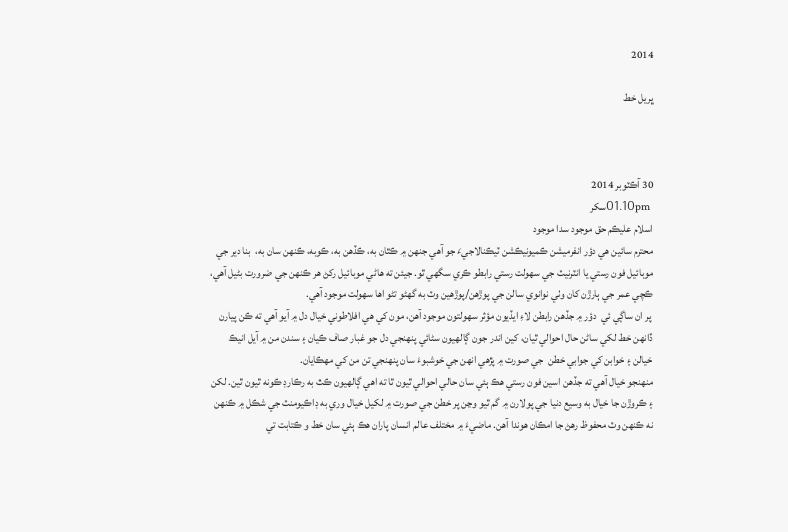2014

ڀريل خط



30 آڪٽوبر 2014
 01.10pmسکر
اسلام عليڪم حق موجود سدا موجود
محترم سائين هي دؤر انفرميشن ڪميونيڪشن ٽيڪنالاجيءَ جو آهي جنهن ۾ ڪٿان به، ڪڏهن به، ڪوبه، ڪنهن سان به،  بنا دير جي موبائيل فون رستي يا انٽرنيٽ جي سهولت رستي رابطو ڪري سگھي ٿو. جيئن ته هاڻي موبائيل رکڻ هر ڪنهن جي ضرورت بڻيل آهي، ڪچي عمر جي ٻارڙن کان وٺي نوانوي سالن جي پوڙهن/پوڙهين وٽ به گھڻو تڻو اها سهولت موجود آهي.
 پر ان ساڳي ئي  دؤر ۾ جڏهن رابطن لاءِ ايڏيون مؤثر سهولتون موجود آهن، مون کي هي افلاطوني خيال دل ۾ آيو آهي ته ڪن پيارن ڏانهن خط لکي ساڻن حال احوالي ٿيان، کين اندر جون ڳالهيون سڻائي پنهنجي دل جو غبار صاف ڪيان ۽ سندن من ۾ آيل انيڪ خيالن ۽ خوابن کي جوابي خطن  جي صورت ۾ پڙهي انهن جي خوشبوءَ سان پنهنجي تن من کي مهڪايان.
منهنجو خيال آهي ته جڏهن اسين فون رستي هڪ ٻئي سان حالي احوالي ٿيون ٿا ته اهي ڳالهيون ڪٿ به رڪارڊ ڪونه ٿيون ٿين. لکن ۽ ڪروڙن جا خيال به وسيع دنيا جي پولارن ۾ گم ٿيو وڃن پر خطن جي صورت ۾ لکيل خيال وري به ڊاڪيومنٽ جي شڪل ۾ ڪنهن نه ڪنهن وٽ محفوظ رهڻ جا امڪان هوندا آهن. ماضيءَ ۾ مختلف عالم انسان پاران هڪ ٻئي سان خط و ڪتابت تي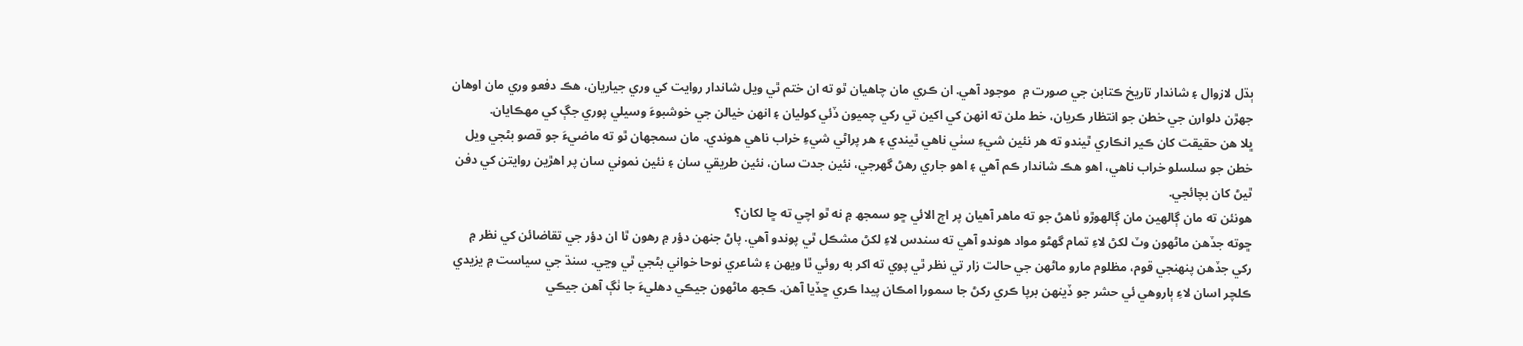ٻڌل لازوال ۽ شاندار تاريخ ڪتابن جي صورت ۾  موجود آهي. ان ڪري مان چاهيان ٿو ته ان ختم ٿي ويل شاندار روايت کي وري جياريان، هڪ دفعو وري مان اوهان جهڙن دلوارن جي خطن جو انتظار ڪريان، خط ملن ته انهن کي اکين تي رکي چميون ڏئي کوليان ۽ انهن خيالن جي خوشبوءَ وسيلي پوري جڳ کي مهڪايان.
ڀلا هن حقيقت کان ڪير انڪاري ٿيندو ته هر نئين شيءِ سٺي ناهي ٿيندي ۽ هر پراڻي شيءِ خراب ناهي هوندي. مان سمجھان ٿو ته ماضيءَ جو قصو بڻجي ويل خطن جو سلسلو خراب ناهي، اهو هڪ شاندار ڪم آهي ۽ اهو جاري رهڻ گھرجي، نئين جدت سان، نئين طريقي سان ۽ نئين نموني سان پر اهڙين روايتن کي دفن ٿيڻ کان بچائجي.
هونئن ته مان ڳالهين مان ڳالهوڙو ٺاهڻ جو ته ماهر آهيان پر اڄ الائي ڇو سمجھ ۾ نه ٿو اچي ته ڇا لکان؟
ڇوته جڏهن ماڻهون وٽ لکڻ لاءِ تمام گھڻو مواد هوندو آهي ته سندس لاءِ لکڻ مشڪل ٿي پوندو آهي. پاڻ جنهن دؤر ۾ رهون ٿا ان دؤر جي تقاضائن کي نظر ۾ رکي جڏهن پنهنجي قوم، مظلوم مارو ماڻهن جي حالت زار تي نظر ٿي پوي ته اکر به روئي ٿا ويهن ۽ شاعري نوحا خواني بڻجي ٿي وڃي. سنڌ جي سياست ۾ يزيدي ڪلچر اسان لاءِ ٻاروهي ئي حشر جو ڏينهن برپا ڪري رکڻ جا سمورا امڪان پيدا ڪري ڇڏيا آهن. ڪجھ ماڻهون جيڪي دهليءَ جا ٺڳ آهن جيڪي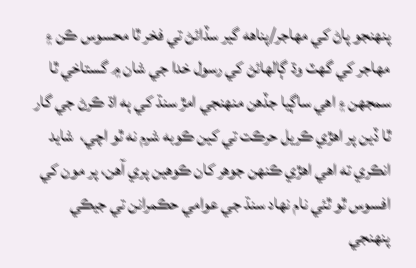پنهنجو پاڻ کي مهاجر/پناهه گير سڏائڻ تي فخر ٿا محسوس ڪن ۽ مهاجر کي گهٽ وڌ ڳالهائڻ کي رسول خدا جي شان ۾ گستاخي ٿا سمجھن ۽ اهي ساڳيا جڏهن منهنجي امڙ سنڌ کي ٻه اڌ ڪرڻ جي گار ٿا ڏين پر اهڙي ڪريل حرڪت تي کين ڪوبه شرم نه ٿو اچي،  شايد انڪري ته اهي اهڙي ڪنهن جوهر کان ڪوهين پري آهن، پر مون کي افسوس ٿو ٿئي نام نهاد سنڌ جي عوامي حڪمرانن تي جيڪي پنهنجي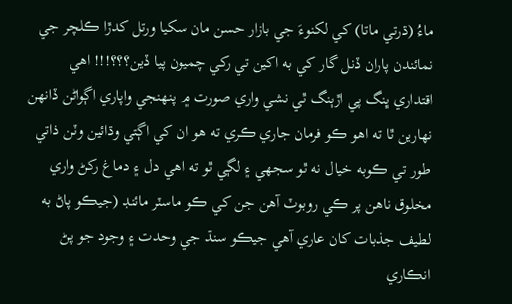ماءُ (ڌرتي ماتا) کي لکنوءَ جي بازار حسن مان سکيا ورتل کدڙا ڪلچر جي نمائندن پاران ڏنل گار کي به اکين تي رکي چميون پيا ڏين؟؟؟!!! اهي اقتداري ڀنگ پي اڙٻنگ ٿي نشي واري صورت ۾ پنهنجي واپاري اڳواڻن ڏانهن نهارين ٿا ته اهو ڪو فرمان جاري ڪري ته هو ان کي اڳتي وڌائين وٽن ذاتي طور تي ڪوبه خيال نه ٿو سجھي ۽ لڳي ٿو ته اهي دل ۽ دماغ رکڻ واري مخلوق ناهن پر ڪي روبوٽ آهن جن کي ڪو ماسٽر مائنڊ (جيڪو پاڻ به لطيف جذبات کان عاري آهي جيڪو سنڌ جي وحدت ۽ وجود جو پڻ انڪاري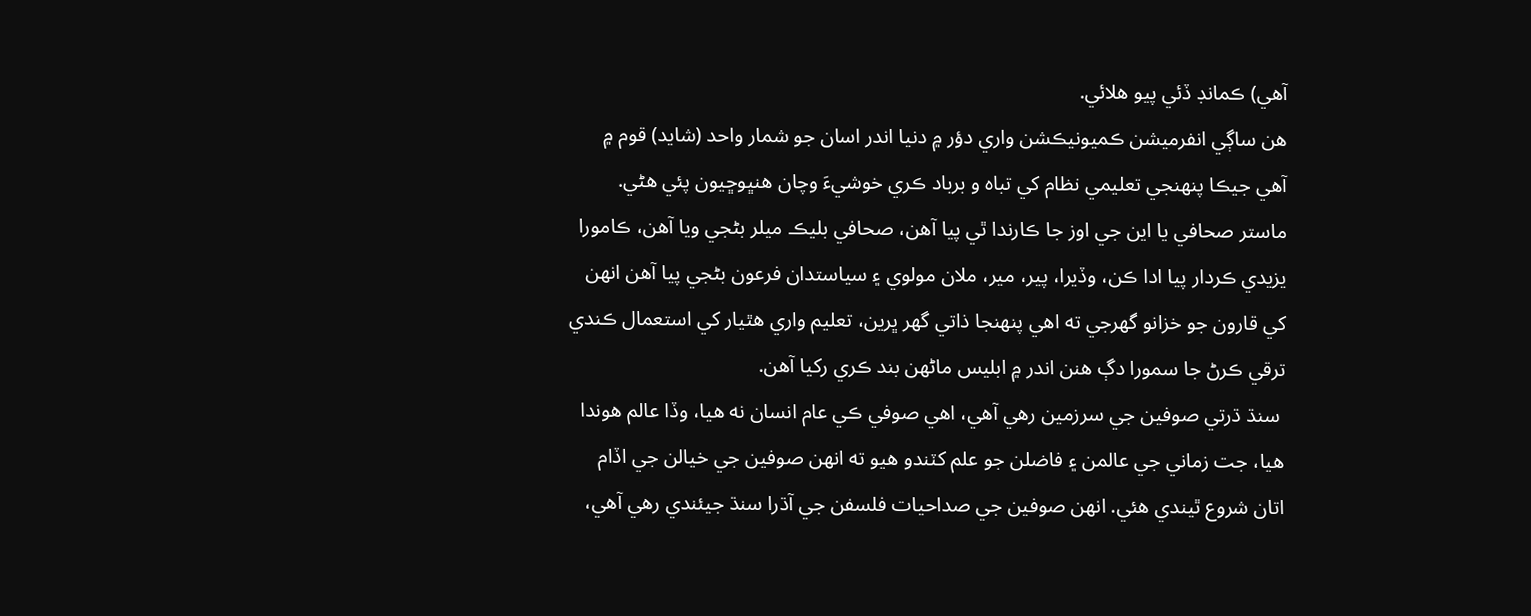آهي) ڪمانڊ ڏئي پيو هلائي.
هن ساڳي انفرميشن ڪميونيڪشن واري دؤر ۾ دنيا اندر اسان جو شمار واحد (شايد) قوم ۾ آهي جيڪا پنهنجي تعليمي نظام کي تباه و برباد ڪري خوشيءَ وچان هنڀوڇيون پئي هڻي.  ماستر صحافي يا اين جي اوز جا ڪارندا ٿي پيا آهن، صحافي بليڪ ميلر بڻجي ويا آهن، ڪامورا يزيدي ڪردار پيا ادا ڪن، وڏيرا، پير، مير، ملان مولوي ۽ سياستدان فرعون بڻجي پيا آهن انهن کي قارون جو خزانو گھرجي ته اهي پنهنجا ذاتي گھر ڀرين، تعليم واري هٿيار کي استعمال ڪندي ترقي ڪرڻ جا سمورا دڳ هنن اندر ۾ ابليس ماڻهن بند ڪري رکيا آهن.
 سنڌ ڌرتي صوفين جي سرزمين رهي آهي، اهي صوفي ڪي عام انسان نه هيا، وڏا عالم هوندا هيا، جت زماني جي عالمن ۽ فاضلن جو علم کٽندو هيو ته انهن صوفين جي خيالن جي اڏام اتان شروع ٿيندي هئي. انهن صوفين جي صداحيات فلسفن جي آڌرا سنڌ جيئندي رهي آهي،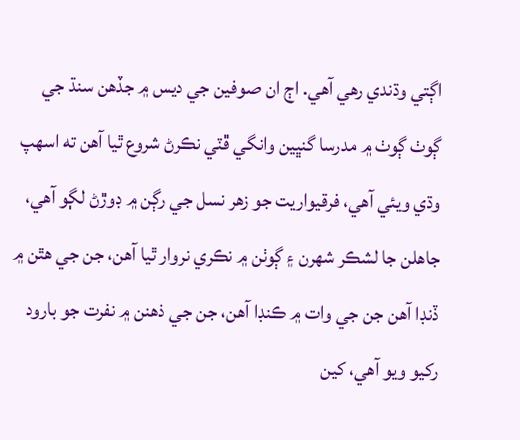اڳتي وڌندي رهي آهي. اڄ ان صوفين جي ديس ۾ جڏهن سنڌ جي ڳوٺ ڳوٺ ۾ مدرسا گنڀين وانگي ڦٽي نڪرڻ شروع ٿيا آهن ته اسهپ وڌي ويئي آهي، فرقيواريت جو زهر نسل جي رڳن ۾ ڊوڙڻ لڳو آهي، جاهلن جا لشڪر شهرن ۽ ڳوٺن ۾ نڪري نروار ٿيا آهن، جن جي هٿن ۾ ڏنڊا آهن جن جي وات ۾ ڪنڊا آهن، جن جي ذهنن ۾ نفرت جو بارود رکيو ويو آهي، کين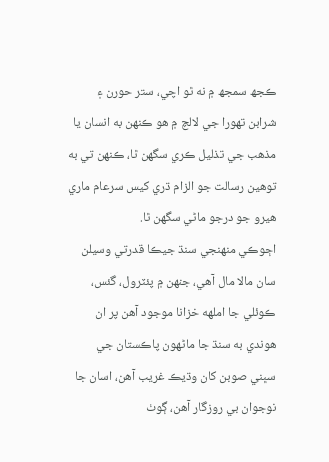ڪجھ سمجھ ۾ نه ٿو اچي، ستر حورن ۽ شرابن تهورا جي لالچ ۾ هو ڪنهن به انسان يا مذهب جي تذليل ڪري سگھن ٿا، ڪنهن تي به توهين رسالت جو الزام ڌري کيس سرعام ماري هيرو جو درجو ماڻي سگھن ٿا.
اڄوڪي منهنجي سنڌ جيڪا قدرتي وسيلن سان مالا مال آهي، جنهن ۾ پئٽرول، گئس، ڪوئلي جا املهه خزانا موجود آهن پر ان هوندي به سنڌ جا ماڻهون پاڪستان جي سڀني صوبن کان وڌيڪ غريب آهن، اسان جا نوجوان بي روزگار آهن، ڳوٺ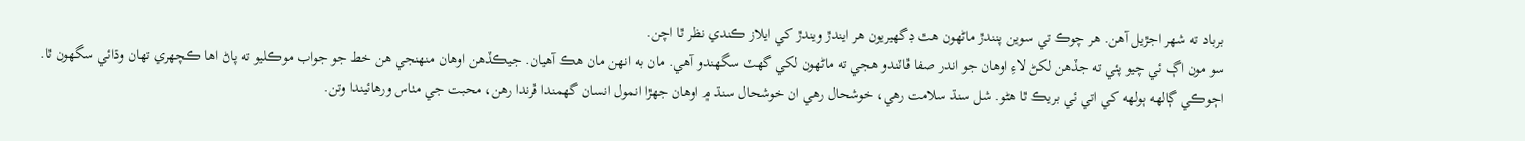برباد ته شهر اجڙيل آهن. هر چوڪ تي سوين پنندڙ ماڻهون هٿ ڊگھيريون هر ايندڙ ويندڙ کي ايلاز ڪندي نظر ٿا اچن.
سو مون اڳ ئي چيو پئي ته جڏهن لکڻ لاءِ اوهان جو اندر صفا ڦاٽندو هجي ته ماڻهون لکي گھٽ سگھندو آهي. مان به انهن مان هڪ آهيان. جيڪڏهن اوهان منهنجي هن خط جو جواب موڪليو ته پاڻ اها ڪچهري تهان وڌائي سگھون ٿا.
اڄوڪي ڳالهه ٻولهه کي اتي ئي بريڪ ٿا هڻو. شل سنڌ سلامت رهي، خوشحال رهي ان خوشحال سنڌ ۾ اوهان جهڙا انمول انسان گھمندا ڦرندا رهن، محبت جي مٺاس ورهائيندا وتن.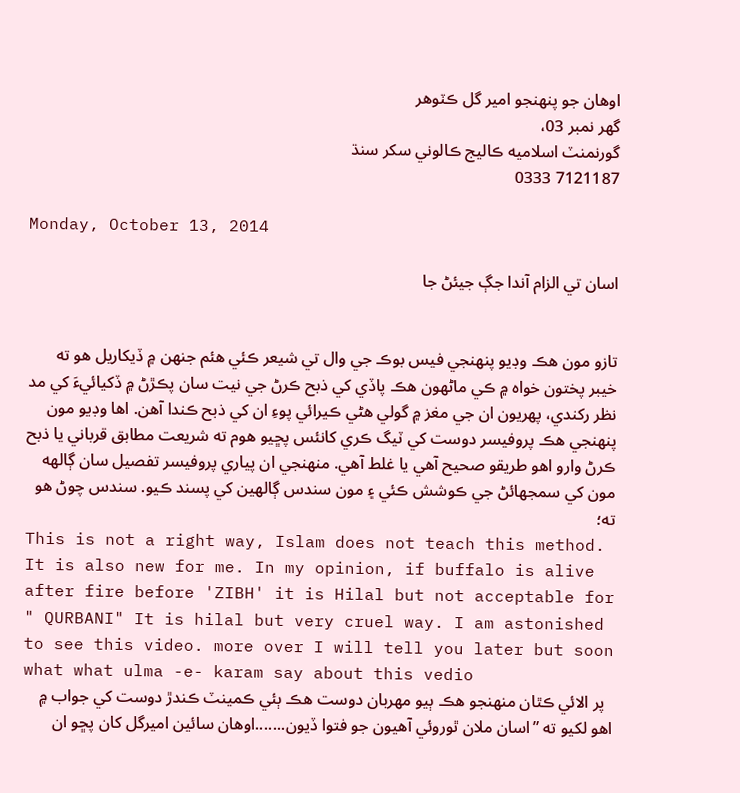اوهان جو پنهنجو امير گل ڪٽوهر
گھر نمبر 03،
گورنمنٽ اسلاميه ڪاليج ڪالوني سکر سنڌ
7121187 0333

Monday, October 13, 2014

اسان تي الزام آندا جڳ جيئڻ جا


تازو مون هڪ وڊيو پنهنجي فيس بوڪ جي وال تي شيعر ڪئي هئم جنهن ۾ ڏيکاريل هو ته خيبر پختون خواه ۾ ڪي ماڻهون هڪ پاڏي کي ذبح ڪرڻ جي نيت سان پڪڙڻ ۾ ڏکيائيءَ کي مد نظر رکندي، پهريون ان جي مغز ۾ گولي هڻي ڪيرائي پوءِ ان کي ذبح ڪندا آهن. اها وڊيو مون پنهنجي هڪ پروفيسر دوست کي ٽيگ ڪري کانئس پڇيو هوم ته شريعت مطابق قرباني يا ذبح ڪرڻ وارو اهو طريقو صحيح آهي يا غلط آهي. منهنجي ان پياري پروفيسر تفصيل سان ڳالهه مون کي سمجھائڻ جي ڪوشش ڪئي ۽ مون سندس ڳالهين کي پسند ڪيو. سندس چوڻ هو ته؛
This is not a right way, Islam does not teach this method. It is also new for me. In my opinion, if buffalo is alive after fire before 'ZIBH' it is Hilal but not acceptable for " QURBANI" It is hilal but very cruel way. I am astonished to see this video. more over I will tell you later but soon what what ulma -e- karam say about this vedio
  پر الائي ڪٿان منهنجو هڪ ٻيو مهربان دوست هڪ ٻئي ڪمينٽ ڪندڙ دوست کي جواب ۾ اهو لکيو ته ”اسان ملان ٿوروئي آهيون جو فتوا ڏيون.......اوهان سائين اميرگل کان پڇو ان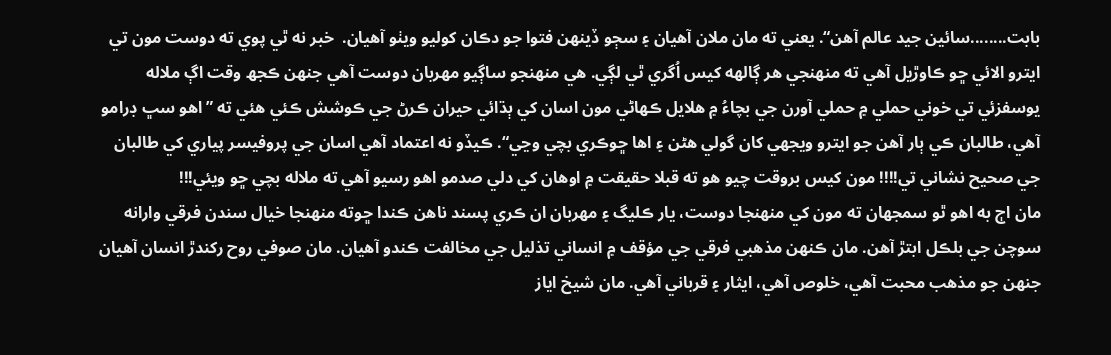بابت........سائين جيد عالم آهن“. يعني ته مان ملان آهيان ۽ سڄو ڏينهن فتوا جو دڪان کوليو ويٺو آهيان.  خبر نه ٿي پوي ته دوست مون تي ايترو الائي ڇو ڪاوڙيل آهي ته منهنجي هر ڳالهه کيس اُگري ٿي لڳي. هي منهنجو ساڳيو مهربان دوست آهي جنهن ڪجھ وقت اڳ ملاله يوسفزئي تي خوني حملي ۾ حملي آورن جي بچاءُ ۾ هلايل ڪهاڻي مون اسان کي ٻڌائي حيران ڪرڻ جي ڪوشش ڪئي هئي ته ”اهو سڀ ڊرامو آهي، طالبان ڪي ٻار آهن جو ايترو ويجھي کان گولي هڻن ۽ اها ڇوڪري بچي وڃي“. ڪيڏو نه اعتماد آهي اسان جي پروفيسر پياري کي طالبان جي صحيح نشاني تي!!!! مون کيس بروقت چيو هو ته قبلا حقيقت ۾ اوهان کي دلي صدمو اهو رسيو آهي ته ملاله بچي ڇو ويئي!!!
مان اڄ به اهو ٿو سمجھان ته مون کي منهنجا دوست، يار ڪليگ ۽ مهربان ان ڪري پسند ناهن ڪندا ڇوته منهنجا خيال سندن فرقي وارانه سوچن جي بلڪل ابتڙ آهن. مان ڪنهن مذهبي فرقي جي مؤقف ۾ انساني تذليل جي مخالفت ڪندو آهيان. مان صوفي روح رکندڙ انسان آهيان جنهن جو مذهب محبت آهي، خلوص آهي، ايثار ۽ قرباني آهي. مان شيخ اياز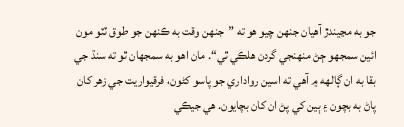جو به مڃيندڙ آهيان جنهن چيو هو ته ”جنهن وقت به ڪنهن جو طوق ٽٽو مون ائين سمجھو ڄڻ منهنجي گردن هلڪي ٿي“. مان اهو به سمجھان ٿو ته سنڌ جي بقا به ان ڳالهه ۾ آهي ته اسين رواداري جو پاسو کڻون، فرقيواريت جي زهر کان پاڻ به بچون ۽ ٻين کي پڻ ان کان بچايون. هي جيڪي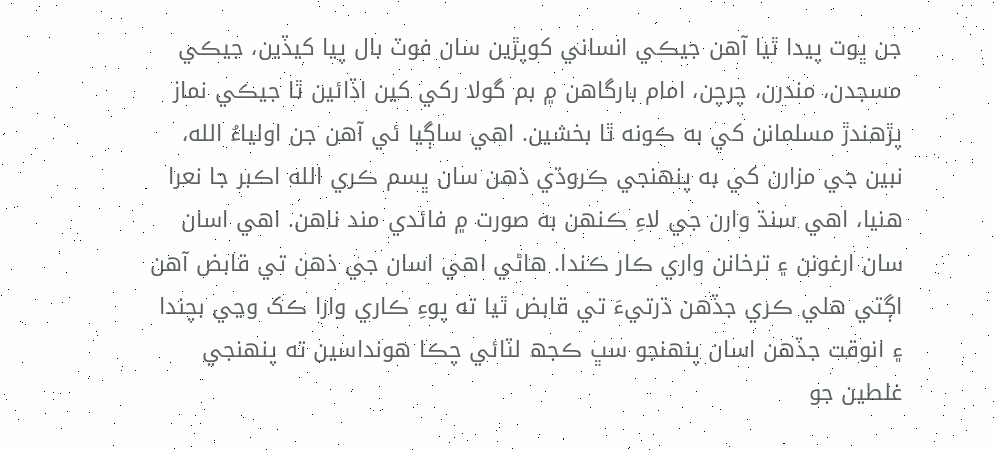جن ڀوت پيدا ٿيا آهن جيڪي انساني کوپڙين سان فوٽ بال پيا کيڏين، جيڪي مسجدن، مندرن، چرچن، امام بارگاهن ۾ بم گولا رکي کين اڏائين ٿا جيڪي نماز پڙهندڙ مسلمانن کي به ڪونه ٿا بخشين. اهي ساڳيا ئي آهن جن اولياءُ الله، نبين جي مزارن کي به پنهنجي ڪروڌي ذهن سان ڀسم ڪري الله اڪبر جا نعرا هنيا، اهي سنڌ وارن جي لاءِ ڪنهن به صورت ۾ فائدي مند ناهن. اهي اسان سان ارغونن ۽ ترخانن واري ڪار ڪندا. هاڻي اهي اسان جي ذهن تي قابض آهن اڳتي هلي ڪري جڏهن ڌرتيءَ تي قابض ٿيا ته پوءِ ڪاري وارا ڪک وڃي بچندا ۽ انوقت جڏهن اسان پنهنجو سڀ ڪجھ لٽائي چڪا هونداسين ته پنهنجي غلطين جو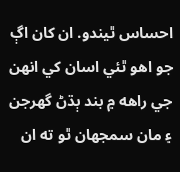احساس ٿيندو. ان کان اڳ جو اهو ٿئي اسان کي انهن جي راهه ۾ بند ٻڌڻ گھرجن ۽ مان سمجھان ٿو ته ان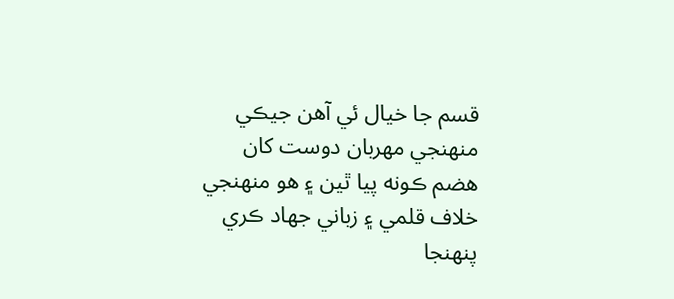قسم جا خيال ئي آهن جيڪي منهنجي مهربان دوست کان هضم ڪونه پيا ٿين ۽ هو منهنجي خلاف قلمي ۽ زباني جهاد ڪري پنهنجا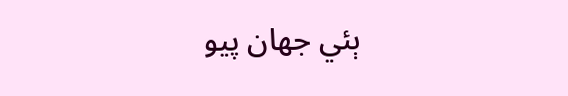ٻئي جهان پيو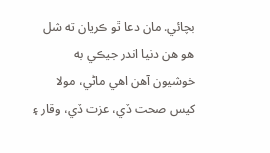بچائي. مان دعا ٿو ڪريان ته شل هو هن دنيا اندر جيڪي به خوشيون آهن اهي ماڻي، مولا کيس صحت ڏي، عزت ڏي، وقار ۽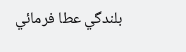بلندگي عطا فرمائي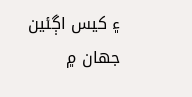۽ کيس اڳئين جهان ۾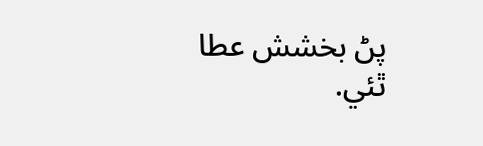پڻ بخشش عطا ٿئي.